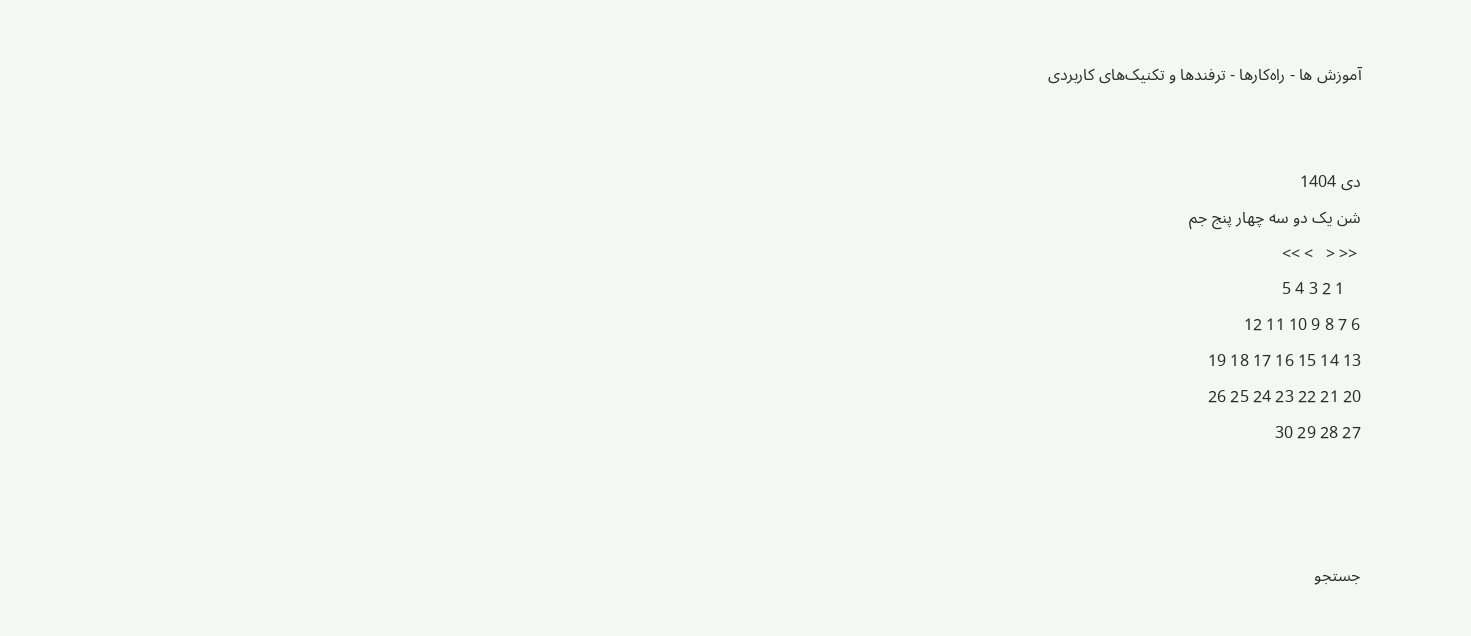آموزش ها - راه‌کارها - ترفندها و تکنیک‌های کاربردی


دی 1404
شن یک دو سه چهار پنج جم
 << <   > >>
    1 2 3 4 5
6 7 8 9 10 11 12
13 14 15 16 17 18 19
20 21 22 23 24 25 26
27 28 29 30



جستجو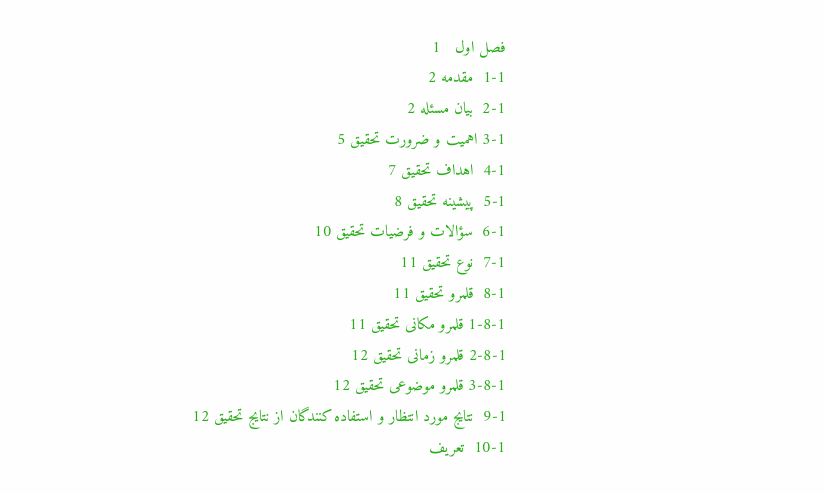فصل اول   1
1-1  مقدمه 2
2-1  بیان مسئله 2
3-1 اهمیت و ضرورت تحقیق 5
4-1  اهداف تحقیق 7
5-1  پیشینه تحقیق 8
6-1  سؤالات و فرضیات تحقیق 10
7-1  نوع تحقیق 11
8-1  قلمرو تحقیق 11
1-8-1 قلمرو مکانی تحقیق 11
2-8-1 قلمرو زمانی تحقیق 12
3-8-1 قلمرو موضوعی تحقیق 12
9-1  نتایج مورد انتظار و استفاده کنندگان از نتایج تحقیق 12
10-1  تعریف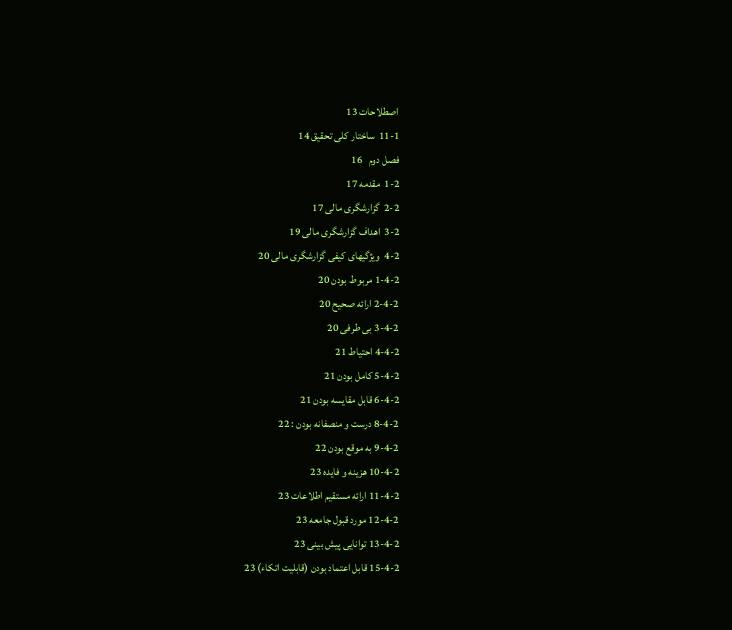اصطلاحات 13
11-1  ساختار کلی تحقیق 14
فصل دوم   16
1-2  مقدمه 17
2-2  گزارشگری مالی 17
3-2  اهداف گزارشگری مالی 19
4-2  ویژگیهای کیفی گزارشگری مالی 20
1-4-2 مربوط بودن 20
2-4-2 ارائه صحیح 20
3-4-2 بی طرفی 20
4-4-2 احتیاط 21
5-4-2 کامل بودن 21
6-4-2 قابل مقایسه بودن 21
8-4-2 درست و منصفانه بودن : 22
9-4-2 به موقع بودن 22
10-4-2 هزینه و فایده 23
11-4-2 ارائه مستقیم اطلاعات 23
12-4-2 مورد قبول جامعه 23
13-4-2 توانایی پیش بینی 23
15-4-2 قابل اعتماد بودن (قابلیت اتکاء) 23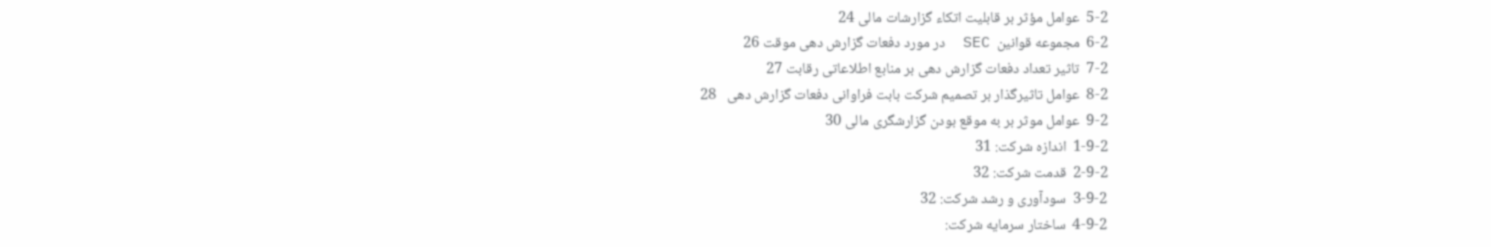5-2  عوامل مؤثر بر قابلیت اتکاء گزارشات مالی 24
6-2  مجموعه قوانین  SEC  در مورد دفعات گزارش دهی موقت 26
7-2  تاثیر تعداد دفعات گزارش دهی بر منابع اطلاعاتی رقابت 27
8-2  عوامل تاثیرگذار بر تصمیم شرکت بابت فراوانی دفعات گزارش دهی   28
9-2  عوامل موثر بر به موقع بودن گزارشگری مالی 30
1-9-2  اندازه شرکت: 31
2-9-2  قدمت شرکت: 32
3-9-2  سودآوری و رشد شرکت: 32
4-9-2  ساختار سرمایه شرکت: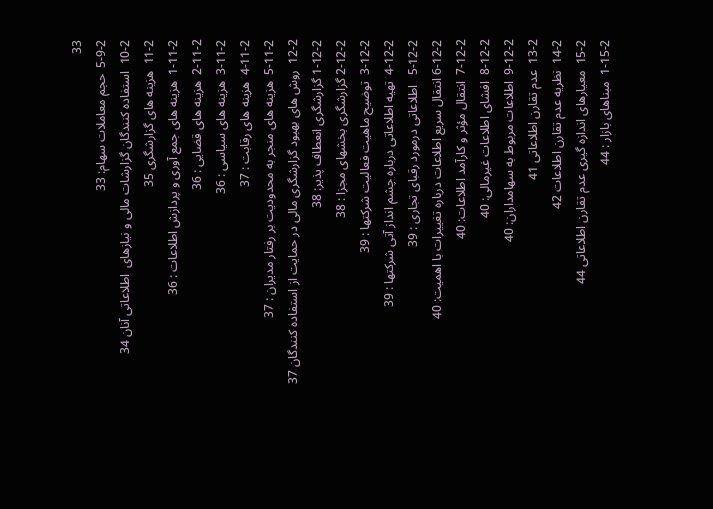33
5-9-2  حجم معاملات سهام: 33
10-2  استفاده کنندگان گزارشات مالی و نیازهای  اطلاعاتی آنان 34
11-2  هزینه های گزارشگری 35
1-11-2  هزینه های جمع آوری و پردازش اطلاعات : 36
2-11-2  هزینه های قضایی : 36
3-11-2  هزینه های سیاسی : 36
4-11-2  هزینه های رقابت : 37
5-11-2  هزینه های منجر به محدودیت بر رفتار مدیران : 37
12-2  روش های بهبود گزارشگری مالی در حمایت از استفاده کنندگان 37
1-12-2 گزارشگری انعطاف پذیر: 38
2-12-2 گزارشگری بخشهای مجزا : 38
3-12-2  توضیح ماهیت فعالیت شرکتها : 39
4-12-2  تهیه اطلاعاتی درباره چشم انداز آتی شرکتها : 39
5-12-2   اطلاعاتی درمورد رقبای تجاری : 39
6-12-2 انتقال سریع اطلاعات درباره تغییرات با اهمیت: 40
7-12-2  انتقال مؤثر و کارآمد اطلاعات: 40
8-12-2  افشای اطلاعات غیرمالی: 40
9-12-2  اطلاعات مربوط به سهامداران: 40
13-2  عدم تقارن اطلاعاتی 41
14-2  نظریه عدم تقارن اطلاعات 42
15-2  معیارهای اندازه گیری عدم تقارن اطلاعاتی 44
1-15-2  مبناهای بازار : 44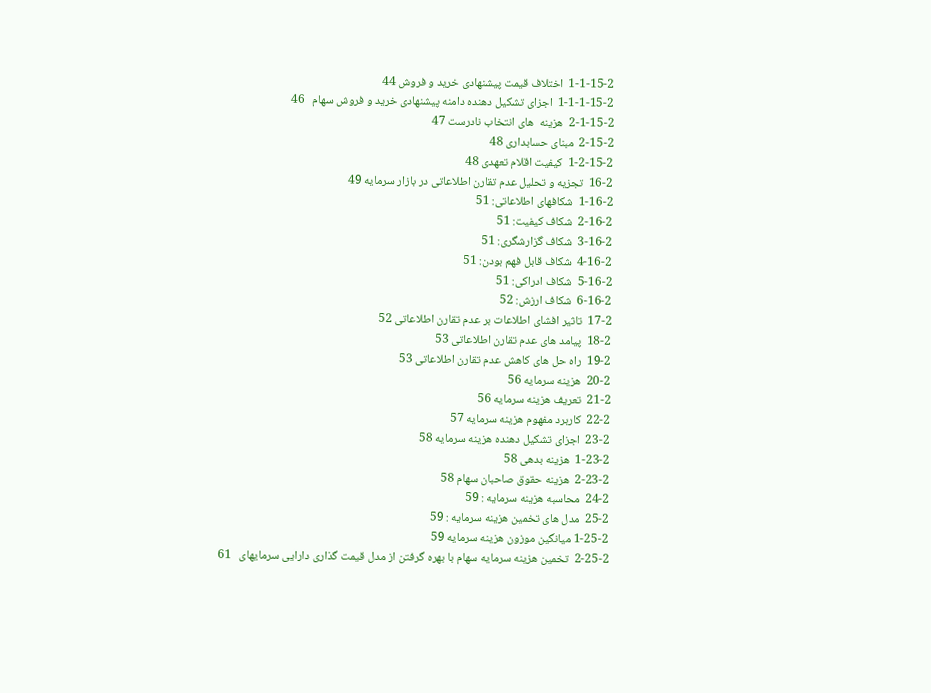1-1-15-2  اختلاف قیمت پیشنهادی خرید و فروش 44
1-1-1-15-2  اجزای تشکیل دهنده دامنه پیشنهادی خرید و فروش سهام   46
2-1-15-2  هزینه  های انتخاب نادرست 47
2-15-2  مبنای حسابداری 48
1-2-15-2  کیفیت اقلام تعهدی 48
16-2  تجزیه و تحلیل عدم تقارن اطلاعاتی در بازار سرمایه 49
1-16-2  شکافهای اطلاعاتی: 51
2-16-2  شکاف کیفیت: 51
3-16-2  شکاف گزارشگری: 51
4-16-2  شکاف قابل فهم بودن: 51
5-16-2  شکاف ادراکی: 51
6-16-2  شکاف ارزش: 52
17-2  تاثیر افشای اطلاعات بر عدم تقارن اطلاعاتی 52
18-2  پیامد های عدم تقارن اطلاعاتی 53
19-2  راه حل های کاهش عدم تقارن اطلاعاتی 53
20-2  هزینه سرمایه 56
21-2  تعریف هزینه سرمایه 56
22-2  کاربرد مفهوم هزینه سرمایه 57
23-2  اجزای تشکیل دهنده هزینه سرمایه 58
1-23-2  هزینه بدهی 58
2-23-2  هزینه حقوق صاحبان سهام 58
24-2  محاسبه هزینه سرمایه : 59
25-2  مدل های تخمین هزینه سرمایه : 59
1-25-2 میانگین موزون هزینه سرمایه 59
2-25-2  تخمین هزینه سرمایه سهام با بهره گرفتن از مدل قیمت گذاری دارایی سرمایهای   61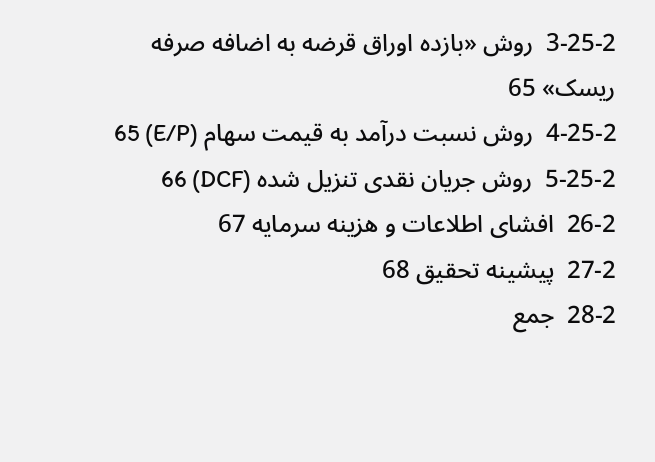3-25-2  روش «بازده اوراق قرضه به اضافه صرفه ریسک» 65
4-25-2  روش نسبت درآمد به قیمت سهام (E/P) 65
5-25-2  روش جریان نقدی تنزیل شده (DCF) 66
26-2  افشای اطلاعات و هزینه سرمایه 67
27-2  پیشینه تحقیق 68
28-2  جمع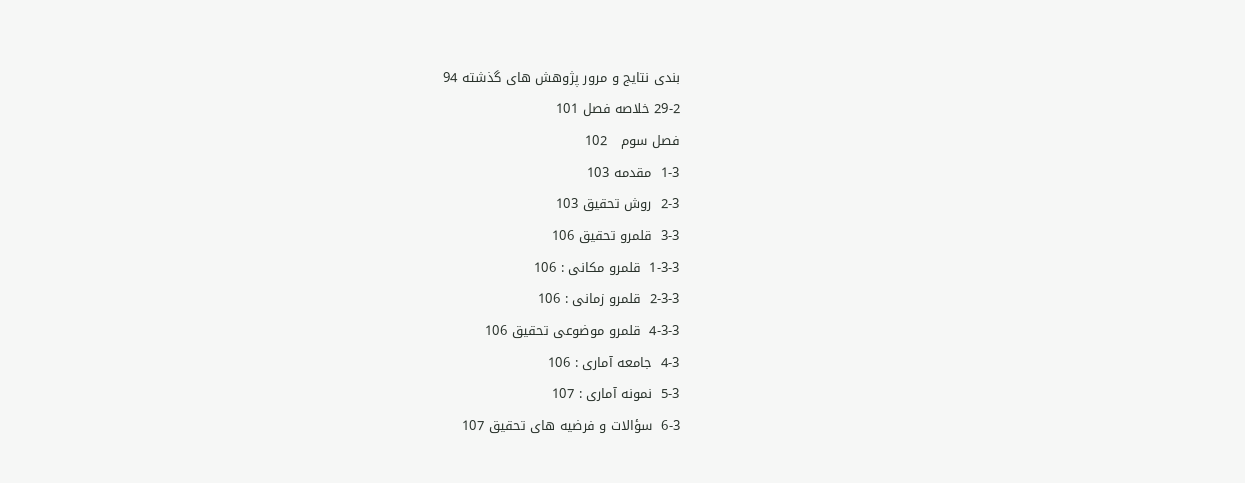بندی نتایج و مرور پژوهش های گذشته 94
29-2 خلاصه فصل 101
فصل سوم   102
1-3  مقدمه 103
2-3  روش تحقیق 103
3-3  قلمرو تحقیق 106
1-3-3  قلمرو مکانی : 106
2-3-3  قلمرو زمانی : 106
4-3-3  قلمرو موضوعی تحقیق 106
4-3  جامعه آماری : 106
5-3  نمونه آماری : 107
6-3  سؤالات و فرضیه های تحقیق 107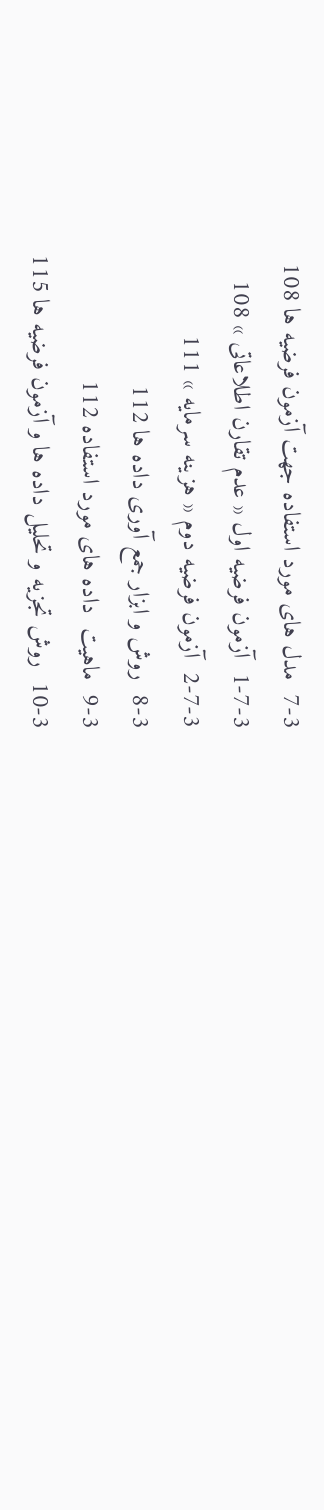7-3  مدل های مورد استفاده جهت آزمون فرضیه ها 108
1-7-3  آزمون فرضیه اول « عدم تقارن اطلاعاتی » 108
2-7-3  آزمون فرضیه دوم « هزینه سرمایه » 111
8-3  روش و ابزار جمع آوری داده ها 112
9-3  ماهیت  داده های مورد استفاده 112
10-3  روش تجزیه و تحلیل داده ها و آزمون فرضیه ها 115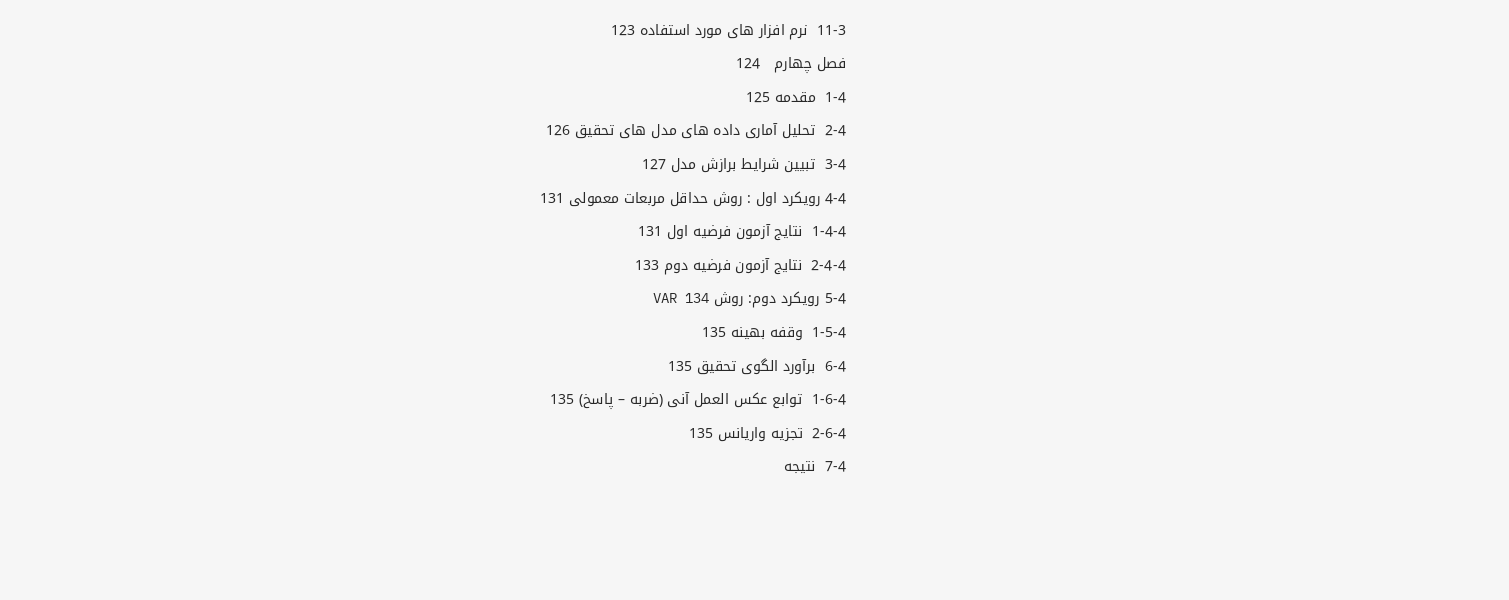11-3  نرم افزار های مورد استفاده 123
فصل چهارم   124
1-4  مقدمه 125
2-4  تحلیل آماری داده های مدل های تحقیق 126
3-4  تبیین شرایط برازش مدل 127
4-4 رویکرد اول : روش حداقل مربعات معمولی 131
1-4-4  نتایج آزمون فرضیه اول 131
2-4-4  نتایج آزمون فرضیه دوم 133
5-4 رویکرد دوم: روش VAR 134
1-5-4  وقفه بهینه 135
6-4  برآورد الگوی تحقیق 135
1-6-4  توابع عکس العمل آنی (ضربه – پاسخ) 135
2-6-4  تجزیه واریانس 135
7-4  نتیجه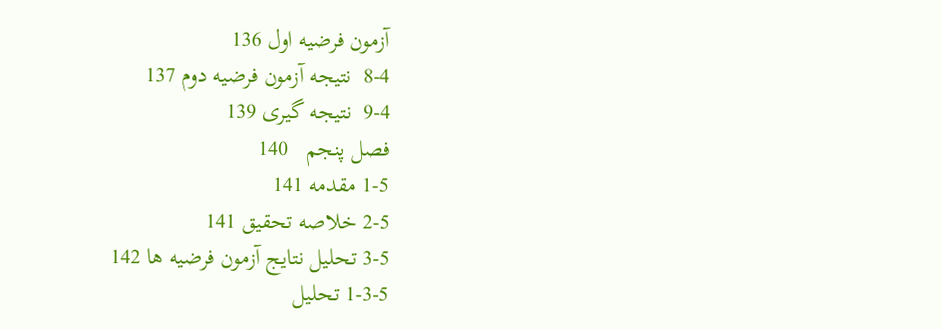آزمون فرضیه اول 136
8-4  نتیجه آزمون فرضیه دوم 137
9-4  نتیجه گیری 139
فصل پنجم   140
1-5 مقدمه 141
2-5 خلاصه تحقیق 141
3-5 تحلیل نتایج آزمون فرضیه ها 142
1-3-5 تحلیل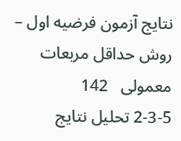نتایج آزمون فرضیه اول –  روش حداقل مربعات معمولی   142
2-3-5 تحلیل نتایج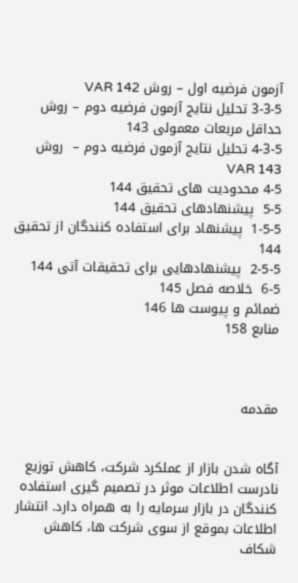آزمون فرضیه اول – روش VAR 142
3-3-5 تحلیل نتایج آزمون فرضیه دوم – روش حداقل مربعات معمولی 143
4-3-5 تحلیل نتایج آزمون فرضیه دوم –  روش VAR 143
4-5 محدودیت های تحقیق 144
5-5  پیشنهادهای تحقیق 144
1-5-5  پیشنهاد برای استفاده کنندگان از تحقیق 144
2-5-5  پیشنهادهایی برای تحقیقات آتی 144
6-5  خلاصه فصل 145
ضمائم و پیوست ها 146
منابع 158



مقدمه


آگاه شدن بازار از عملکرد شرکت، کاهش توزیع نادرست اطلاعات موثر در تصمیم گیری استفاده کنندگان در بازار سرمایه را به همراه دارد. انتشار اطلاعات بموقع از سوی شرکت ها، کاهش شکاف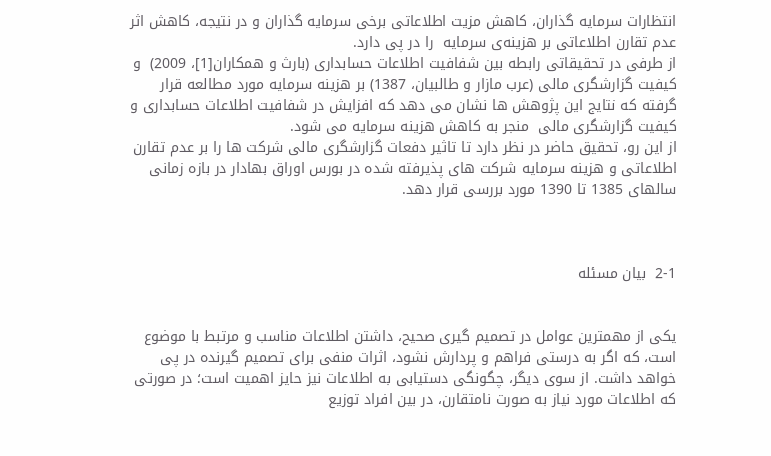انتظارات سرمایه گذاران، کاهش مزیت اطلاعاتی برخی سرمایه گذاران و در نتیجه، کاهش اثر عدم تقارن اطلاعاتی بر هزینه‌ی سرمایه  را در پی دارد.
از طرفی در تحقیقاتی رابطه بین شفافیت اطلاعات حسابداری (بارث و همکاران[1]، 2009)  و کیفیت گزارشگری مالی (عرب مازار و طالبیان، 1387) بر هزینه سرمایه مورد مطالعه قرار گرفته که نتایج این پژوهش ها نشان می دهد که افزایش در شفافیت اطلاعات حسابداری و کیفیت گزارشگری مالی  منجر به کاهش هزینه سرمایه می شود.
از این رو، تحقیق حاضر در نظر دارد تا تاثیر دفعات گزارشگری مالی شرکت ها را بر عدم تقارن اطلاعاتی و هزینه سرمایه شرکت های پذیرفته شده در بورس اوراق بهادار در بازه زمانی سالهای 1385 تا 1390 مورد بررسی قرار دهد.



2-1  بیان مسئله


یکی از مهمترین عوامل در تصمیم گیری صحیح، داشتن اطلاعات مناسب و مرتبط با موضوع  است، که اگر به درستی فراهم و پردارش نشود، اثرات منفی برای تصمیم گیرنده در پی خواهد داشت. از سوی دیگر، چگونگی دستیابی به اطلاعات نیز حایز اهمیت است؛ در صورتی که اطلاعات مورد نیاز به صورت نامتقارن، در بین افراد توزیع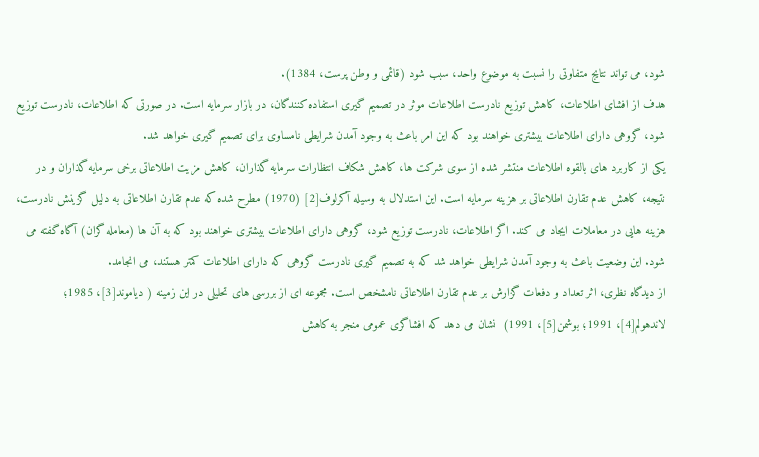شود، می تواند نتایج متفاوتی را نسبت به موضوع واحد، سبب شود (قائمی و وطن پرست، 1384).
هدف از افشای اطلاعات، کاهش توزیع نادرست اطلاعات موثر در تصمیم گیری استفاده کنندگان، در بازار سرمایه است. در صورتی که اطلاعات، نادرست توزیع شود، گروهی دارای اطلاعات بیشتری خواهند بود که این امر باعث به وجود آمدن شرایطی نامساوی برای تصمیم گیری خواهد شد.
یکی از کاربرد های بالقوه اطلاعات منتشر شده از سوی شرکت ها، کاهش شکاف انتظارات سرمایه گذاران، کاهش مزیت اطلاعاتی برخی سرمایه گذاران و در نتیجه، کاهش عدم تقارن اطلاعاتی بر هزینه سرمایه است. این استدلال به وسیله آکرلوف[2] (1970) مطرح شده که عدم تقارن اطلاعاتی به دلیل گزینش نادرست، هزینه هایی در معاملات ایجاد می کند. اگر اطلاعات، نادرست توزیع شود، گروهی دارای اطلاعات بیشتری خواهند بود که به آن ها (معامله گران) آگاه گفته می شود. این وضعیت باعث به وجود آمدن شرایطی خواهد شد که به تصمیم گیری نادرست گروهی که دارای اطلاعات کمتر هستند، می انجامد.
از دیدگاه نظری، اثر تعداد و دفعات گزارش بر عدم تقارن اطلاعاتی نامشخص است. مجموعه ای از بررسی های تحلیلی در این زمینه ( دیاموند[3]، 1985؛ لاندهولم[4]، 1991؛ بوشمن[5]، 1991)  نشان می دهد که افشاگری عمومی منجر به کاهش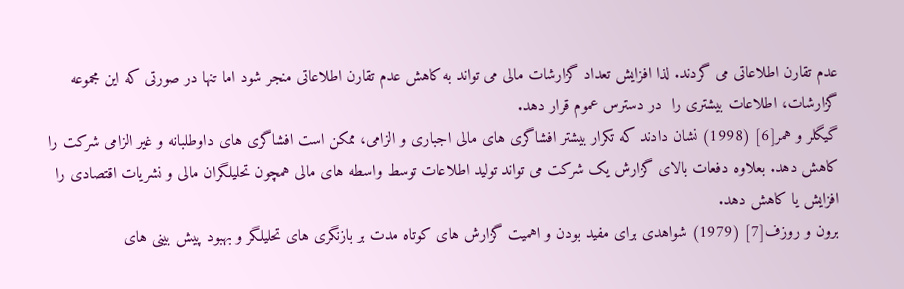عدم تقارن اطلاعاتی می گردند. لذا افزایش تعداد گزارشات مالی می تواند به کاهش عدم تقارن اطلاعاتی منجر شود اما تنها در صورتی که این مجموعه گزارشات، اطلاعات بیشتری را  در دسترس عموم قرار دهد.
گیگلر و همر[6] (1998) نشان دادند که تکرار بیشتر افشاگری های مالی اجباری و الزامی، ممکن است افشاگری های داوطلبانه و غیر الزامی شرکت را کاهش دهد. بعلاوه دفعات بالای گزارش یک شرکت می تواند تولید اطلاعات توسط واسطه های مالی همچون تحلیلگران مالی و نشریات اقتصادی را افزایش یا کاهش دهد.
برون و روزف[7] (1979) شواهدی برای مفید بودن و اهمیت گزارش های کوتاه مدت بر بازنگری های تحلیلگر و بهبود پیش بینی های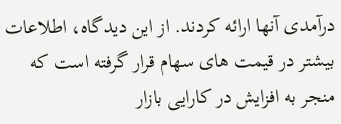درآمدی آنها ارائه کردند. از این دیدگاه، اطلاعات بیشتر در قیمت های سهام قرار گرفته است که منجر به افزایش در کارایی بازار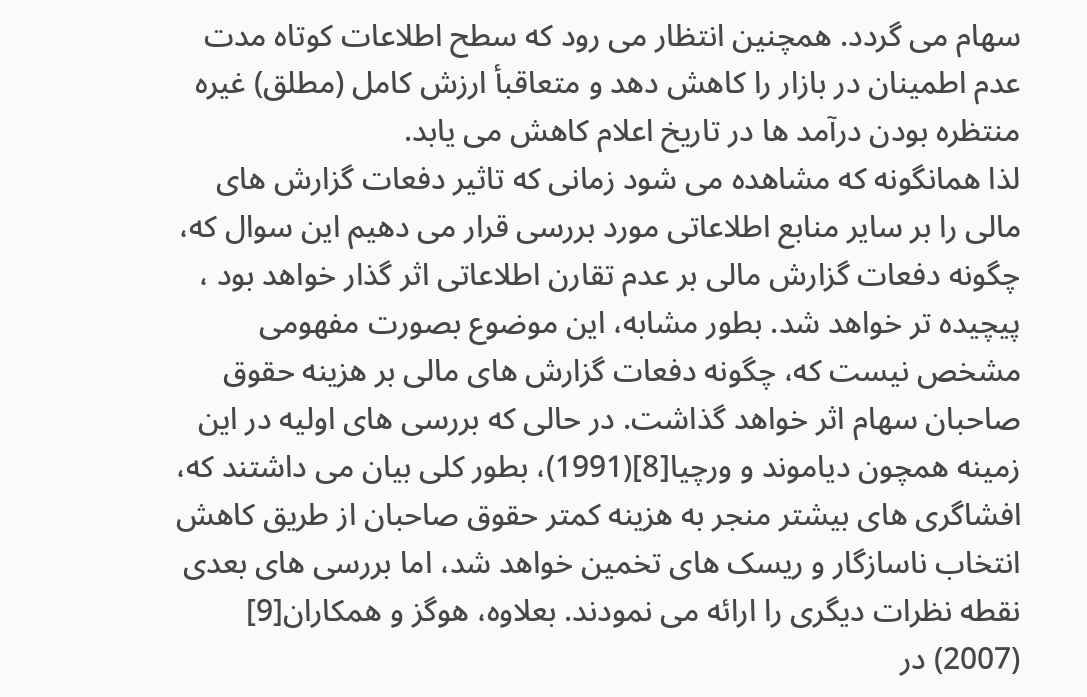سهام می گردد. همچنین انتظار می رود که سطح اطلاعات کوتاه مدت عدم اطمینان در بازار را کاهش دهد و متعاقبأ ارزش کامل (مطلق) غیره منتظره بودن درآمد ها در تاریخ اعلام کاهش می یابد.
لذا همانگونه که مشاهده می شود زمانی که تاثیر دفعات گزارش های مالی را بر سایر منابع اطلاعاتی مورد بررسی قرار می دهیم این سوال که، چگونه دفعات گزارش مالی بر عدم تقارن اطلاعاتی اثر گذار خواهد بود ، پیچیده تر خواهد شد. بطور مشابه، این موضوع بصورت مفهومی مشخص نیست که، چگونه دفعات گزارش های مالی بر هزینه حقوق صاحبان سهام اثر خواهد گذاشت. در حالی که بررسی های اولیه در این زمینه همچون دیاموند و ورچیا[8](1991)، بطور کلی بیان می داشتند که، افشاگری های بیشتر منجر به هزینه کمتر حقوق صاحبان از طریق کاهش انتخاب ناسازگار و ریسک های تخمین خواهد شد، اما بررسی های بعدی نقطه نظرات دیگری را ارائه می نمودند. بعلاوه، هوگز و همکاران[9] (2007) در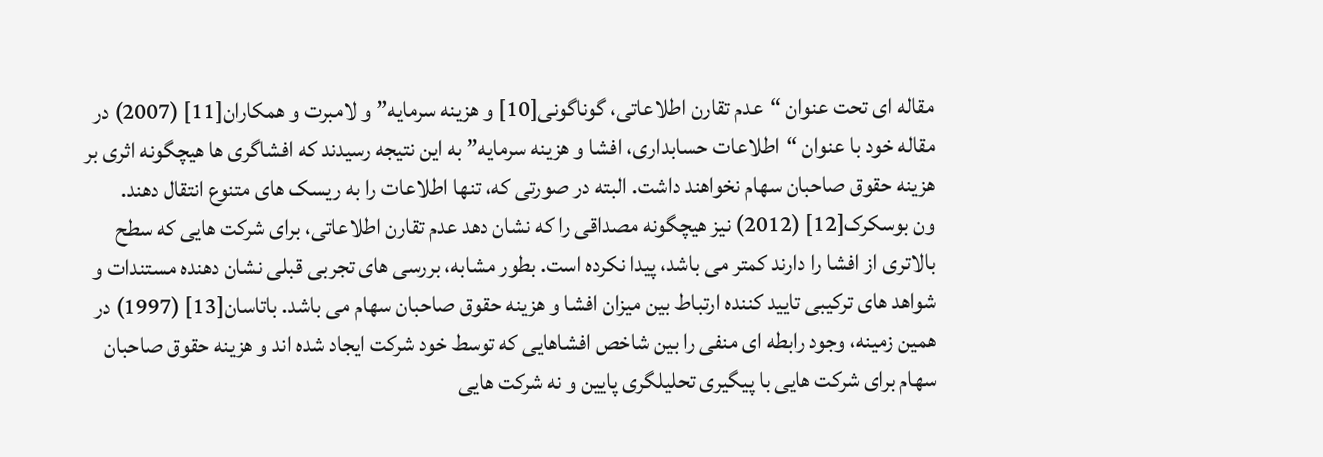مقاله ای تحت عنوان “عدم تقارن اطلاعاتی، گوناگونی[10] و هزینه سرمایه” و لامبرت و همکاران[11] (2007) در مقاله خود با عنوان “اطلاعات حسابداری، افشا و هزینه سرمایه” به این نتیجه رسیدند که افشاگری ها هیچگونه اثری بر هزینه حقوق صاحبان سهام نخواهند داشت. البته در صورتی که، تنها اطلاعات را به ریسک های متنوع انتقال دهند.
ون بوسکرک[12] (2012) نیز هیچگونه مصداقی را که نشان دهد عدم تقارن اطلاعاتی، برای شرکت هایی که سطح  بالاتری از افشا را دارند کمتر می باشد، پیدا نکرده است. بطور مشابه، بررسی های تجربی قبلی نشان دهنده مستندات و شواهد های ترکیبی تایید کننده ارتباط بین میزان افشا و هزینه حقوق صاحبان سهام می باشد. باتاسان[13] (1997) در همین زمینه، وجود رابطه ای منفی را بین شاخص افشاهایی که توسط خود شرکت ایجاد شده اند و هزینه حقوق صاحبان سهام برای شرکت هایی با پیگیری تحلیلگری پایین و نه شرکت هایی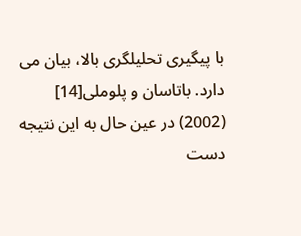با پیگیری تحلیلگری بالا، بیان می دارد. باتاسان و پلوملی[14] (2002) در عین حال به این نتیجه دست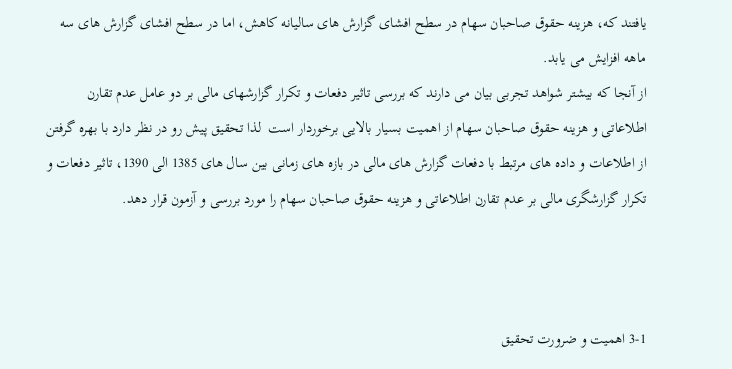یافتند که، هزینه حقوق صاحبان سهام در سطح افشای گزارش های سالیانه کاهش، اما در سطح افشای گزارش های سه ماهه افزایش می یابد.
از آنجا که بیشتر شواهد تجربی بیان می دارند که بررسی تاثیر دفعات و تکرار گزارشهای مالی بر دو عامل عدم تقارن اطلاعاتی و هزینه حقوق صاحبان سهام از اهمیت بسیار بالایی برخوردار است  لذا تحقیق پیش رو در نظر دارد با بهره گرفتن از اطلاعات و داده های مرتبط با دفعات گزارش های مالی در بازه های زمانی بین سال های 1385 الی 1390، تاثیر دفعات و تکرار گزارشگری مالی بر عدم تقارن اطلاعاتی و هزینه حقوق صاحبان سهام را مورد بررسی و آزمون قرار دهد.



3-1 اهمیت و ضرورت تحقیق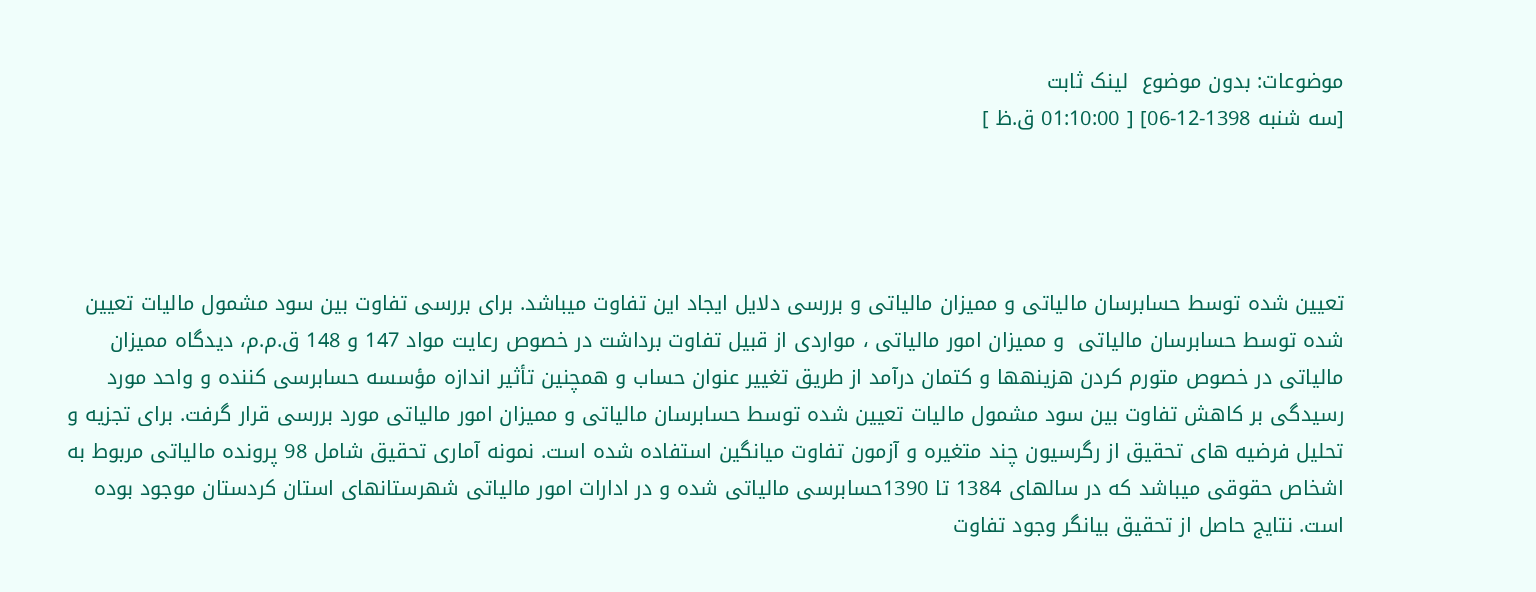موضوعات: بدون موضوع  لینک ثابت
[سه شنبه 1398-12-06] [ 01:10:00 ق.ظ ]




تعیین شده توسط حسابرسان مالیاتی و ممیزان مالیاتی و بررسی دلایل ایجاد این تفاوت میباشد. برای بررسی تفاوت بین سود مشمول مالیات تعیین شده توسط حسابرسان مالیاتی  و ممیزان امور مالیاتی ، مواردی از قبیل تفاوت برداشت در خصوص رعایت مواد 147 و 148 ق.م.م، دیدگاه ممیزان مالیاتی در خصوص متورم کردن هزینهها و کتمان درآمد از طریق تغییر عنوان حساب و همچنین تأثیر اندازه مؤسسه حسابرسی کننده و واحد مورد رسیدگی بر کاهش تفاوت بین سود مشمول مالیات تعیین شده توسط حسابرسان مالیاتی و ممیزان امور مالیاتی مورد بررسی قرار گرفت. برای تجزیه و تحلیل فرضیه های تحقیق از رگرسیون چند متغیره و آزمون تفاوت میانگین استفاده شده است. نمونه آماری تحقیق شامل 98 پرونده مالیاتی مربوط به اشخاص حقوقی میباشد که در سالهای 1384 تا 1390حسابرسی مالیاتی شده و در ادارات امور مالیاتی شهرستانهای استان کردستان موجود بوده است. نتایج حاصل از تحقیق بیانگر وجود تفاوت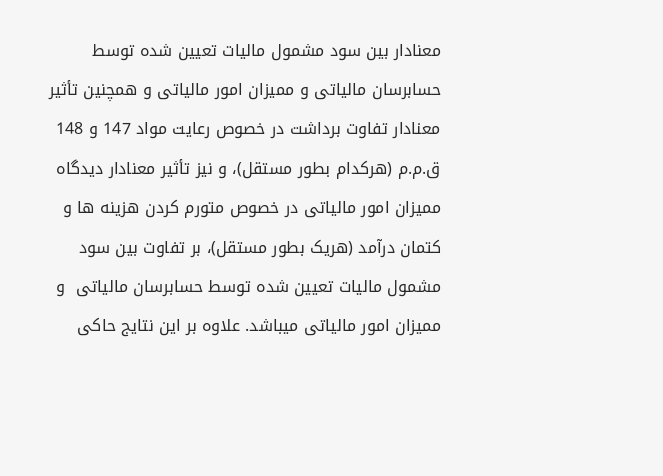معنادار بین سود مشمول مالیات تعیین شده توسط حسابرسان مالیاتی و ممیزان امور مالیاتی و همچنین تأثیر معنادار تفاوت برداشت در خصوص رعایت مواد 147 و 148 ق.م.م (هرکدام بطور مستقل)، و نیز تأثیر معنادار دیدگاه ممیزان امور مالیاتی در خصوص متورم کردن هزینه ها و کتمان درآمد (هریک بطور مستقل)، بر تفاوت بین سود مشمول مالیات تعیین شده توسط حسابرسان مالیاتی  و ممیزان امور مالیاتی میباشد. علاوه بر این نتایج حاکی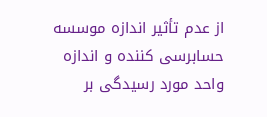از عدم تأثیر اندازه موسسه حسابرسی کننده و اندازه واحد مورد رسیدگی بر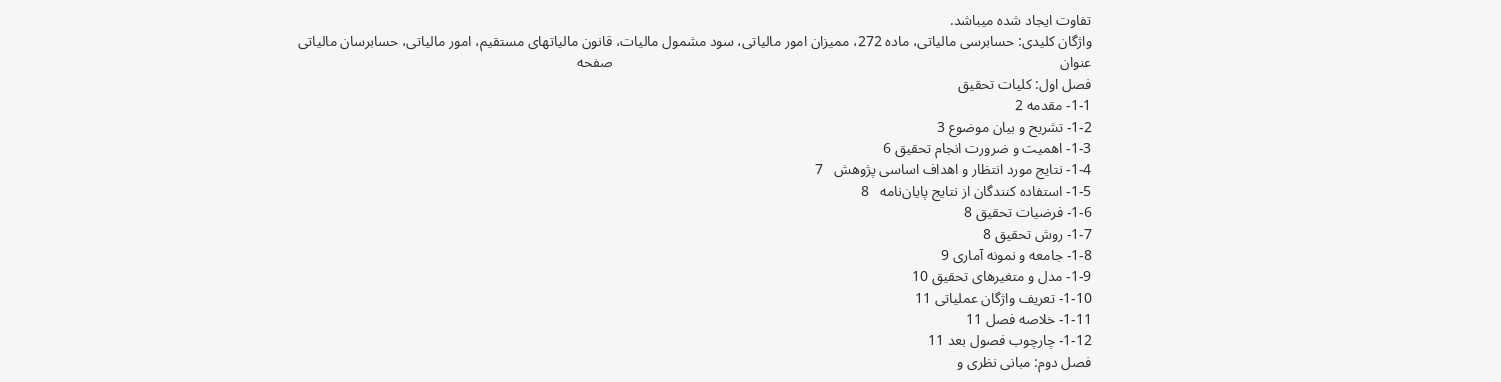تفاوت ایجاد شده میباشد.
واژگان کلیدی: حسابرسی مالیاتی، ماده 272، ممیزان امور مالیاتی، سود مشمول مالیات، قانون مالیاتهای مستقیم، امور مالیاتی، حسابرسان مالیاتی
عنوان                                                                                                                           صفحه
فصل اول: کلیات تحقیق
1-1- مقدمه 2
1-2- تشریح و بیان موضوع 3
1-3- اهمیت و ضرورت انجام تحقیق 6
1-4- نتایج مورد انتظار و اهداف اساسی پژوهش   7
1-5- استفاده کنندگان از نتایج پایان‌نامه   8
1-6- فرضیات تحقیق 8
1-7- روش تحقیق 8
1-8- جامعه و نمونه آماری 9
1-9- مدل و متغیرهای تحقیق 10
1-10- تعریف واژگان عملیاتی 11
1-11- خلاصه فصل 11
1-12- چارچوب فصول بعد 11
فصل دوم: مبانی نظری و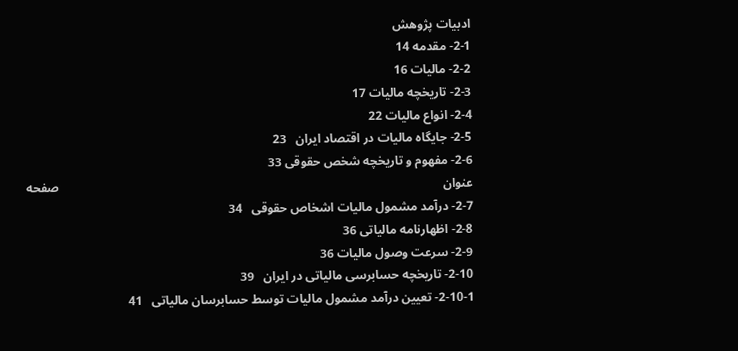ادبیات پژوهش
2-1- مقدمه 14
2-2- مالیات 16
2-3- تاریخچه مالیات 17
2-4- انواع مالیات 22
2-5- جایگاه مالیات در اقتصاد ایران   23
2-6- مفهوم و تاریخچه شخص حقوقی 33
عنوان                                                                                                                           صفحه
2-7- درآمد مشمول مالیات اشخاص حقوقی   34
2-8- اظهارنامه مالیاتی 36
2-9- سرعت وصول مالیات 36
2-10- تاریخچه حسابرسی مالیاتی در ایران   39
2-10-1- تعیین درآمد مشمول مالیات توسط حسابرسان مالیاتی   41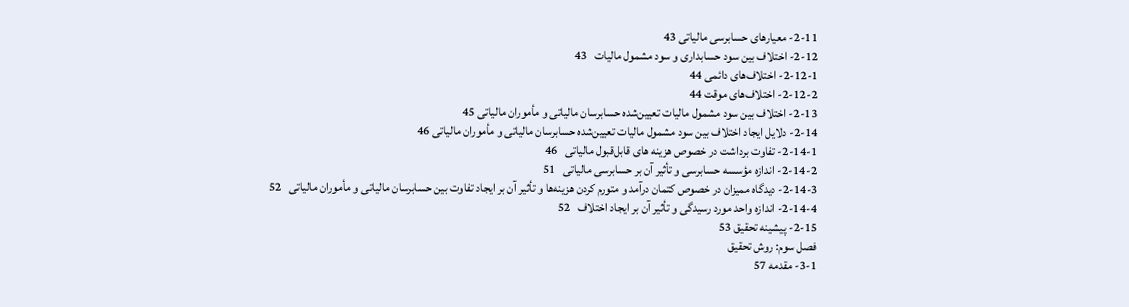2-11- معیارهای حسابرسی مالیاتی 43
2-12- اختلاف بین سود حسابداری و سود مشمول مالیات   43
2-12-1- اختلاف‌های دائمی 44
2-12-2- اختلاف‌های موقت 44
2-13- اختلاف بین سود مشمول مالیات تعیین‌شده حسابرسان مالیاتی و مأموران مالیاتی 45
2-14- دلایل ایجاد اختلاف بین سود مشمول مالیات تعیین‌شده حسابرسان مالیاتی و مأموران مالیاتی 46
2-14-1- تفاوت برداشت در خصوص هزینه های قابل‌قبول مالیاتی   46
2-14-2- اندازه مؤسسه حسابرسی و تأثیر آن بر حسابرسی مالیاتی   51
2-14-3- دیدگاه ممیزان در خصوص کتمان درآمد و متورم کردن هزینه‌ها و تأثیر آن بر ایجاد تفاوت بین حسابرسان مالیاتی و مأموران مالیاتی   52
2-14-4- اندازه واحد مورد رسیدگی و تأثیر آن بر ایجاد اختلاف   52
2-15- پیشینه تحقیق 53
فصل سوم: روش تحقیق
3-1- مقدمه 57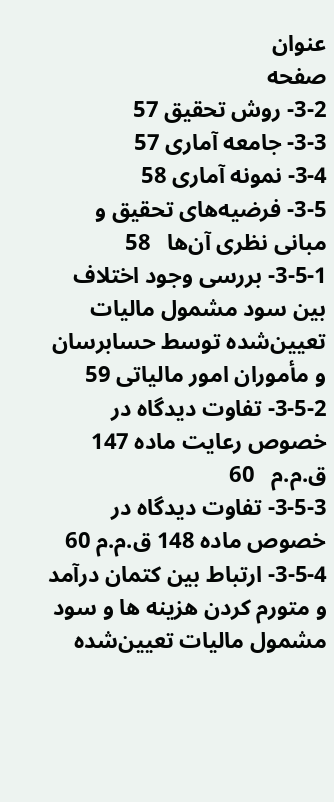عنوان                                                                                                                           صفحه
3-2- روش تحقیق 57
3-3- جامعه آماری 57
3-4- نمونه آماری 58
3-5- فرضیه‌های تحقیق و مبانی نظری آن‌ها   58
3-5-1- بررسی وجود اختلاف بین سود مشمول مالیات تعیین‌شده توسط حسابرسان و مأموران امور مالیاتی 59
3-5-2- تفاوت دیدگاه در خصوص رعایت ماده 147 ق.م.م   60
3-5-3- تفاوت دیدگاه در خصوص ماده 148 ق.م.م 60
3-5-4- ارتباط بین کتمان درآمد و متورم کردن هزینه ها و سود مشمول مالیات تعیین‌شده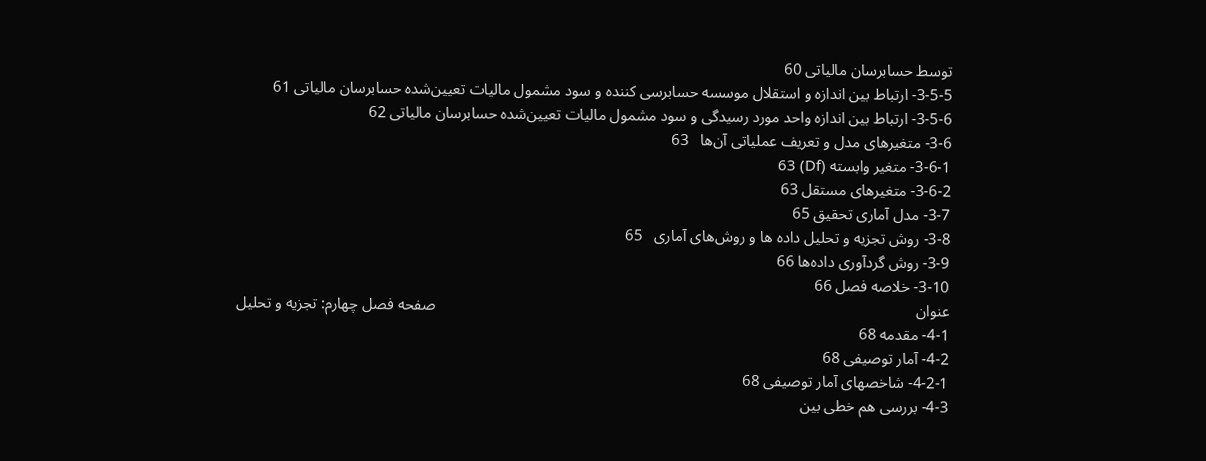توسط حسابرسان مالیاتی 60
3-5-5- ارتباط بین اندازه و استقلال موسسه حسابرسی کننده و سود مشمول مالیات تعیین‌شده حسابرسان مالیاتی 61
3-5-6- ارتباط بین اندازه واحد مورد رسیدگی و سود مشمول مالیات تعیین‌شده حسابرسان مالیاتی 62
3-6- متغیرهای مدل و تعریف عملیاتی آن‌ها   63
3-6-1- متغیر وابسته (Df) 63
3-6-2- متغیرهای مستقل 63
3-7- مدل آماری تحقیق 65
3-8- روش تجزیه و تحلیل داده ها و روش‌های آماری   65
3-9- روش گردآوری داده‌ها 66
3-10- خلاصه فصل 66
عنوان                                                                                                                           صفحه فصل چهارم: تجزیه و تحلیل
4-1- مقدمه 68
4-2- آمار توصیفی 68
4-2-1- شاخصهای آمار توصیفی 68
4-3- بررسی هم خطی بین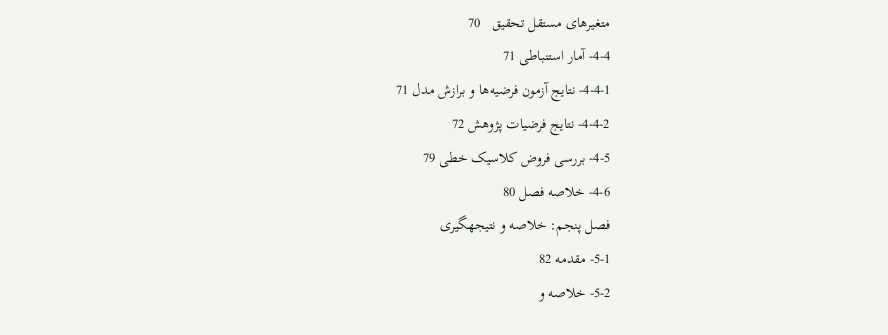متغیرهای مستقل تحقیق   70
4-4- آمار استنباطی 71
4-4-1- نتایج آزمون فرضیه‌ها و برازش مدل 71
4-4-2- نتایج فرضیات پژوهش 72
4-5- بررسی فروض کلاسیک خطی 79
4-6- خلاصه فصل 80
فصل پنجم: خلاصه و نتیجهگیری
5-1- مقدمه 82
5-2- خلاصه و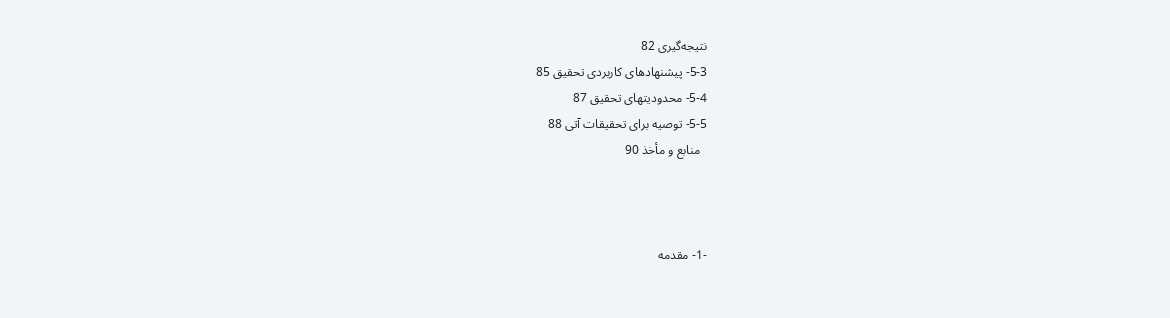نتیجه‌گیری 82
5-3- پیشنهادهای کاربردی تحقیق 85
5-4- محدودیتهای تحقیق 87
5-5- توصیه برای تحقیقات آتی 88
  منابع و مأخذ 90



-1- مقدمه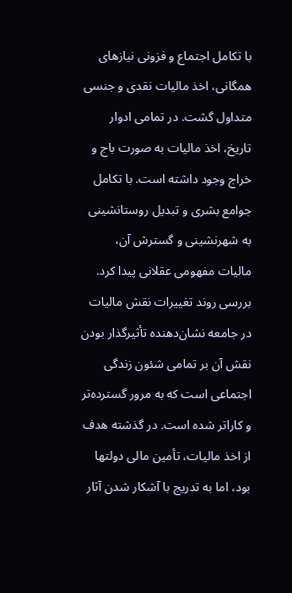با تکامل اجتماع و فزونی نیازهای همگانی، اخذ مالیات نقدی و جنسی متداول گشت. در تمامی ادوار تاریخ، اخذ مالیات به صورت باج و خراج وجود داشته است. با تکامل جوامع بشری و تبدیل روستانشینی به شهرنشینی و گسترش آن، مالیات مفهومی عقلانی پیدا کرد. بررسی روند تغییرات نقش مالیات در جامعه نشان‌دهنده تأثیرگذار بودن نقش آن بر تمامی شئون زندگی اجتماعی است که به مرور گسترده‌تر و کاراتر شده است. در گذشته هدف از اخذ مالیات، تأمین مالی دولتها بود، اما به تدریج با آشکار شدن آثار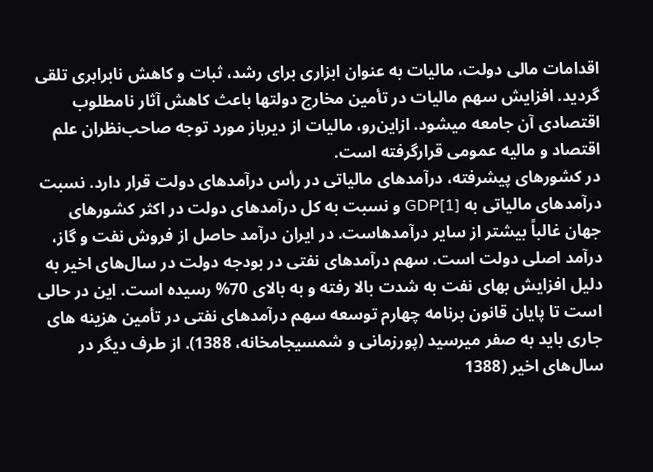اقدامات مالی دولت، مالیات به عنوان ابزاری برای رشد، ثبات و کاهش نابرابری تلقی گردید. افزایش سهم مالیات در تأمین مخارج دولتها باعث کاهش آثار نامطلوب اقتصادی آن جامعه میشود. ازاین‌رو، مالیات از دیرباز مورد توجه صاحب‌نظران علم اقتصاد و مالیه عمومی قرارگرفته است.
در کشورهای پیشرفته، درآمدهای مالیاتی در رأس درآمدهای دولت قرار دارد. نسبت درآمدهای مالیاتی به GDP[1] و نسبت به کل درآمدهای دولت در اکثر کشورهای جهان غالباً بیشتر از سایر درآمدهاست. در ایران درآمد حاصل از فروش نفت و گاز، درآمد اصلی دولت است. سهم درآمدهای نفتی در بودجه دولت در سال‌های اخیر به دلیل افزایش بهای نفت به شدت بالا رفته و به بالای 70% رسیده است. این در حالی است تا پایان قانون برنامه چهارم توسعه سهم درآمدهای نفتی در تأمین هزینه های جاری باید به صفر میرسید (پورزمانی و شمسیجامخانه، 1388). از طرف دیگر در سال‌های اخیر (1388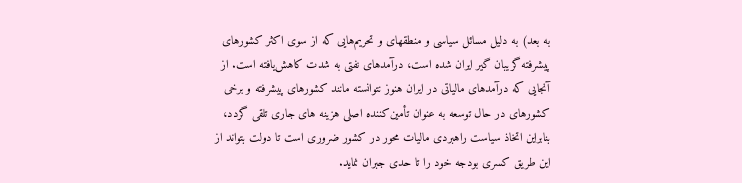به بعد) به دلیل مسائل سیاسی و منطقهای و تحریم‌هایی که از سوی اکثر کشورهای پیشرفته گریبان گیر ایران شده است، درآمدهای نفتی به شدت کاهش‌یافته است. از آنجایی که درآمدهای مالیاتی در ایران هنوز نتوانسته مانند کشورهای پیشرفته و برخی کشورهای در حال توسعه به عنوان تأمین‌کننده اصلی هزینه های جاری تلقی گردد، بنابراین اتخاذ سیاست راهبردی مالیات محور در کشور ضروری است تا دولت بتواند از این طریق کسری بودجه خود را تا حدی جبران نماید.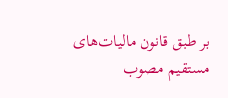بر طبق قانون مالیات‌های مستقیم مصوب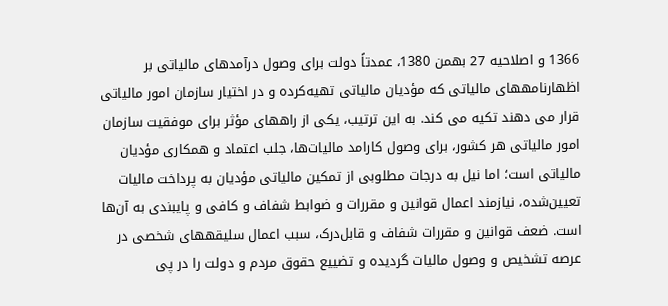1366 و اصلاحیه 27 بهمن 1380، عمدتاً دولت برای وصول درآمدهای مالیاتی بر اظهارنامههای مالیاتی که مؤدیان مالیاتی تهیه‌کرده و در اختیار سازمان امور مالیاتی قرار می دهند تکیه می کند. به این ترتیب، یکی از راههای مؤثر برای موفقیت سازمان امور مالیاتی هر کشور، برای وصول کارامد مالیات‌ها، جلب اعتماد و همکاری مؤدیان مالیاتی است؛ اما نیل به درجات مطلوبی از تمکین مالیاتی مؤدیان به پرداخت مالیات تعیین‌شده، نیازمند اعمال قوانین و مقررات و ضوابط شفاف و کافی و پایبندی به آن‌ها است. ضعف قوانین و مقررات شفاف و قابل‌درک، سبب اعمال سلیقههای شخصی در عرصه تشخیص و وصول مالیات گردیده و تضییع حقوق مردم و دولت را در پی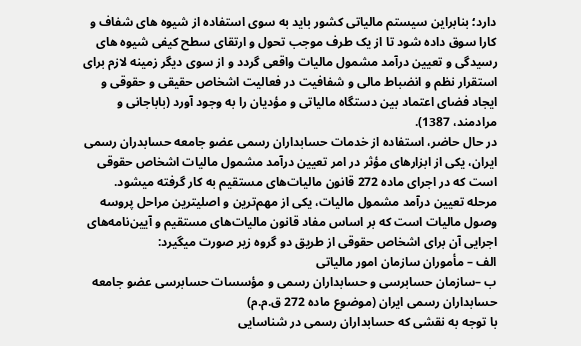دارد؛ بنابراین سیستم مالیاتی کشور باید به سوی استفاده از شیوه های شفاف و کارا سوق داده شود تا از یک طرف موجب تحول و ارتقای سطح کیفی شیوه های رسیدگی و تعیین درآمد مشمول مالیات واقعی گردد و از سوی دیگر زمینه لازم برای استقرار نظم و انضباط مالی و شفافیت در فعالیت اشخاص حقیقی و حقوقی و ایجاد فضای اعتماد بین دستگاه مالیاتی و مؤدیان را به وجود آورد (باباجانی و مرادمند، 1387).
در حال حاضر، استفاده از خدمات حسابداران رسمی عضو جامعه حسابدران رسمی ایران، یکی از ابزارهای مؤثر در امر تعیین درآمد مشمول مالیات اشخاص حقوقی است که در اجرای ماده 272 قانون مالیات‌های مستقیم به کار گرفته میشود. مرحله تعیین درآمد مشمول مالیات، یکی از مهم‌ترین و اصلیترین مراحل پروسه وصول مالیات است که بر اساس مفاد قانون مالیات‌های مستقیم و آیین‌نامه‌های اجرایی آن برای اشخاص حقوقی از طریق دو گروه زیر صورت میگیرد:
الف – مأموران سازمان امور مالیاتی
ب –سازمان حسابرسی و حسابداران رسمی و مؤسسات حسابرسی عضو جامعه حسابداران رسمی ایران (موضوع ماده 272 ق.م.م)
با توجه به نقشی که حسابداران رسمی در شناسایی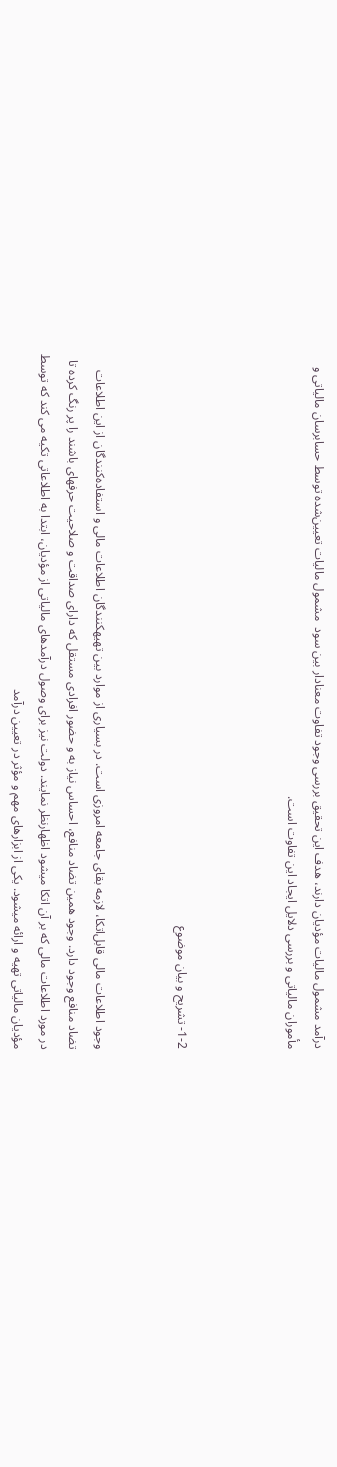درآمد مشمول مالیات مؤدیان دارند، هدف این تحقیق بررسی وجود تفاوت معنادار بین سود  مشمول مالیات تعیین‌شده توسط حسابرسان مالیاتی و مأموران مالیاتی و بررسی دلایل ایجاد این تفاوت است.



1-2- تشریح و بیان موضوع


وجود اطلاعات مالی قابل‌اتکا، لازمه بقای جامعه امروزی است. در بسیاری از موارد بین تهیهکنندگان اطلاعات مالی و استفاده‌کنندگان از این اطلاعات تضاد منافع وجود دارد. وجود همین تضاد منافع، احساس نیاز به و حضور افرادی مستقل که دارای صداقت و صلاحیت حرفهای باشند را پر رنگ کرده تا در مورد اطلاعات مالی که بر آن اتکا میشود اظهارنظر نمایند. دولت نیز برای وصول درآمدهای مالیاتی از مؤدیان، ابتدا به اطلاعاتی تکیه می کند که توسط مؤدیان مالیاتی تهیه و ارائه میشود. یکی از ابزارهای مهم و مؤثر در تعیین درآمد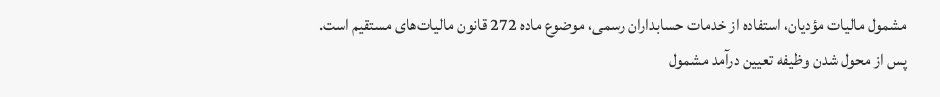مشمول مالیات مؤدیان، استفاده از خدمات حسابداران رسمی، موضوع ماده 272 قانون مالیات‌های مستقیم است.
پس از محول شدن وظیفه تعیین درآمد مشمول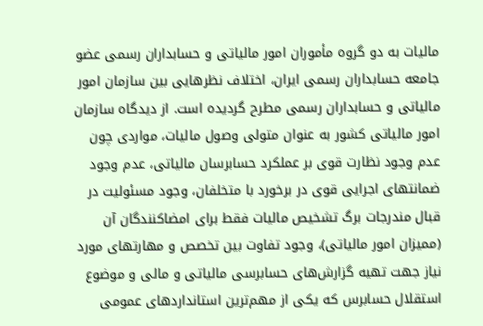مالیات به دو گروه مأموران امور مالیاتی و حسابداران رسمی عضو جامعه حسابداران رسمی ایران، اختلاف نظرهایی بین سازمان امور مالیاتی و حسابداران رسمی مطرح گردیده است. از دیدگاه سازمان امور مالیاتی کشور به عنوان متولی وصول مالیات، مواردی چون عدم وجود نظارت قوی بر عملکرد حسابرسان مالیاتی، عدم وجود ضمانتهای اجرایی قوی در برخورد با متخلفان، وجود مسئولیت در قبال مندرجات برگ تشخیص مالیات فقط برای امضاکنندگان آن (ممیزان امور مالیاتی)، وجود تفاوت بین تخصص و مهارتهای مورد نیاز جهت تهیه گزارش‌های حسابرسی مالیاتی و مالی و موضوع استقلال حسابرس که یکی از مهم‌ترین استانداردهای عمومی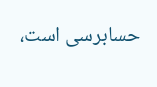حسابرسی است،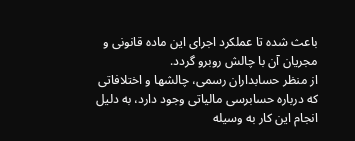باعث شده تا عملکرد اجرای این ماده قانونی و مجریان آن با چالش روبرو گردد.
از منظر حسابداران رسمی، چالشها و اختلافاتی که درباره حسابرسی مالیاتی وجود دارد، به دلیل انجام این کار به وسیله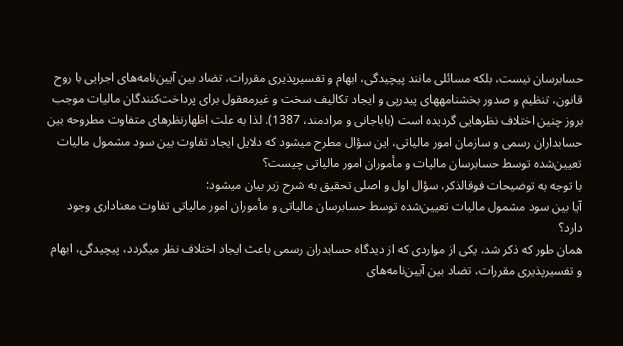حسابرسان نیست، بلکه مسائلی مانند پیچیدگی، ابهام و تفسیرپذیری مقررات، تضاد بین آیین‌نامه‌های اجرایی با روح قانون، تنظیم و صدور بخشنامههای پیدرپی و ایجاد تکالیف سخت و غیرمعقول برای پرداخت‌کنندگان مالیات موجب بروز چنین اختلاف نظرهایی گردیده است (باباجانی و مرادمند، 1387). لذا به علت اظهارنظرهای متفاوت مطروحه بین حسابداران رسمی و سازمان امور مالیاتی، این سؤال مطرح میشود که دلایل ایجاد تفاوت بین سود مشمول مالیات تعیین‌شده توسط حسابرسان مالیات و مأموران امور مالیاتی چیست؟
با توجه به توضیحات فوقالذکر، سؤال اول و اصلی تحقیق به شرح زیر بیان میشود:
آیا بین سود مشمول مالیات تعیین‌شده توسط حسابرسان مالیاتی و مأموران امور مالیاتی تفاوت معناداری وجود دارد؟
همان طور که ذکر شد، یکی از مواردی که از دیدگاه حسابدران رسمی باعث ایجاد اختلاف نظر میگردد، پیچیدگی، ابهام و تفسیرپذیری مقررات، تضاد بین آیین‌نامه‌های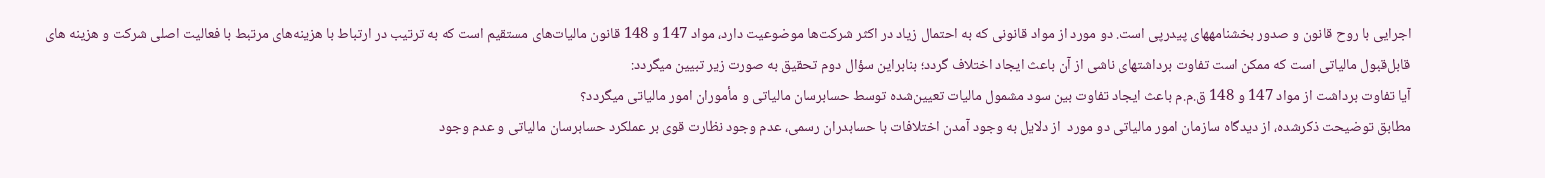اجرایی با روح قانون و صدور بخشنامههای پیدرپی است. دو مورد از مواد قانونی که به احتمال زیاد در اکثر شرکت‌ها موضوعیت دارد، مواد 147 و 148 قانون مالیات‌های مستقیم است که به ترتیب در ارتباط با هزینه‌های مرتبط با فعالیت اصلی شرکت و هزینه های قابل‌قبول مالیاتی است که ممکن است تفاوت برداشتهای ناشی از آن باعث ایجاد اختلاف گردد؛ بنابراین سؤال دوم تحقیق به صورت زیر تبیین میگردد:
آیا تفاوت برداشت از مواد 147 و 148 ق.م.م باعث ایجاد تفاوت بین سود مشمول مالیات تعیین‌شده توسط حسابرسان مالیاتی و مأموران امور مالیاتی میگردد؟
مطابق توضیحت ذکرشده، از دیدگاه سازمان امور مالیاتی دو مورد  از دلایل به وجود آمدن اختلافات با حسابدران رسمی، عدم وجود نظارت قوی بر عملکرد حسابرسان مالیاتی و عدم وجود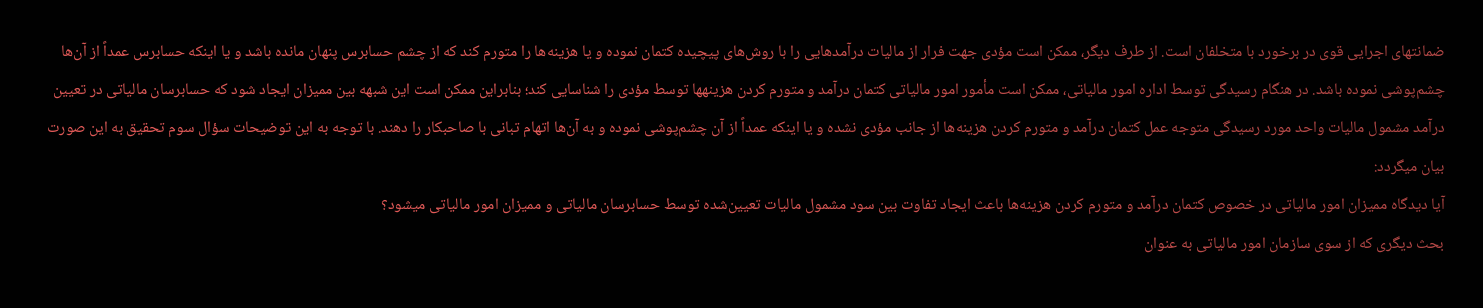ضمانتهای اجرایی قوی در برخورد با متخلفان است. از طرف دیگر، ممکن است مؤدی جهت فرار از مالیات درآمدهایی را با روش‌های پیچیده کتمان نموده و یا هزینه‌ها را متورم کند که از چشم حسابرس پنهان مانده باشد و یا اینکه حسابرس عمداً از آن‌ها چشم‌پوشی نموده باشد. در هنگام رسیدگی توسط اداره امور مالیاتی، ممکن است مأمور امور مالیاتی کتمان درآمد و متورم کردن هزینهها توسط مؤدی را شناسایی کند؛ بنابراین ممکن است این شبهه بین ممیزان ایجاد شود که حسابرسان مالیاتی در تعیین درآمد مشمول مالیات واحد مورد رسیدگی متوجه عمل کتمان درآمد و متورم کردن هزینه‌ها از جانب مؤدی نشده و یا اینکه عمداً از آن چشم‌پوشی نموده و به آن‌ها اتهام تبانی با صاحبکار را دهند. با توجه به این توضیحات سؤال سوم تحقیق به این صورت بیان میگردد:
آیا دیدگاه ممیزان امور مالیاتی در خصوص کتمان درآمد و متورم کردن هزینه‌ها باعث ایجاد تفاوت بین سود مشمول مالیات تعیین‌شده توسط حسابرسان مالیاتی و ممیزان امور مالیاتی میشود؟
بحث دیگری که از سوی سازمان امور مالیاتی به عنوان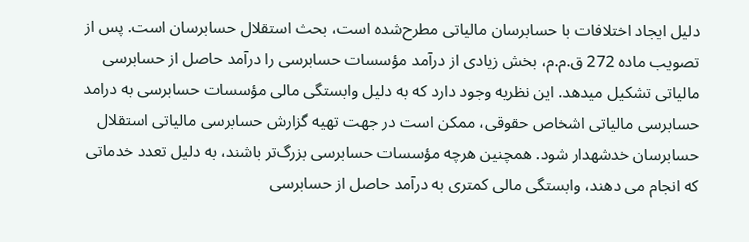دلیل ایجاد اختلافات با حسابرسان مالیاتی مطرح‌شده است، بحث استقلال حسابرسان است. پس از تصویب ماده 272 ق.م.م، بخش زیادی از درآمد مؤسسات حسابرسی را درآمد حاصل از حسابرسی مالیاتی تشکیل میدهد. این نظریه وجود دارد که به دلیل وابستگی مالی مؤسسات حسابرسی به درامد حسابرسی مالیاتی اشخاص حقوقی، ممکن است در جهت تهیه گزارش حسابرسی مالیاتی استقلال حسابرسان خدشهدار شود. همچنین هرچه مؤسسات حسابرسی بزرگ‌تر باشند، به دلیل تعدد خدماتی که انجام می دهند، وابستگی مالی کمتری به درآمد حاصل از حسابرسی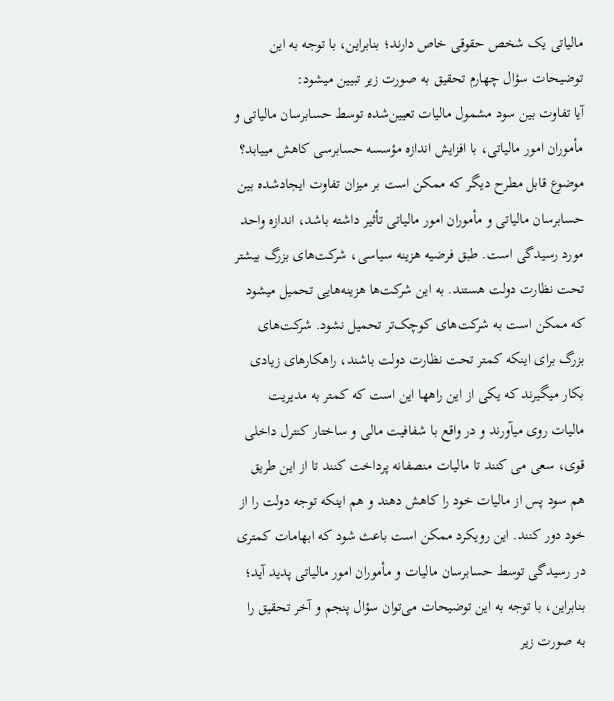مالیاتی یک شخص حقوقی خاص دارند؛ بنابراین، با توجه به این توضیحات سؤال چهارم تحقیق به صورت زیر تبیین میشود:
آیا تفاوت بین سود مشمول مالیات تعیین‌شده توسط حسابرسان مالیاتی و مأموران امور مالیاتی، با افزایش اندازه مؤسسه حسابرسی کاهش مییابد؟
موضوع قابل مطرح دیگر که ممکن است بر میزان تفاوت ایجادشده بین حسابرسان مالیاتی و مأموران امور مالیاتی تأثیر داشته باشد، اندازه واحد مورد رسیدگی است. طبق فرضیه هزینه سیاسی، شرکت‌های بزرگ بیشتر تحت نظارت دولت هستند. به این شرکت‌ها هزینه‌هایی تحمیل میشود که ممکن است به شرکت‌های کوچک‌تر تحمیل نشود. شرکت‌های بزرگ برای اینکه کمتر تحت نظارت دولت باشند، راهکارهای زیادی بکار میگیرند که یکی از این راهها این است که کمتر به مدیریت مالیات روی میآورند و در واقع با شفافیت مالی و ساختار کنترل داخلی قوی، سعی می کنند تا مالیات منصفانه پرداخت کنند تا از این طریق هم سود پس از مالیات خود را کاهش دهند و هم اینکه توجه دولت را از خود دور کنند. این رویکرد ممکن است باعث شود که ابهامات کمتری در رسیدگی توسط حسابرسان مالیات و مأموران امور مالیاتی پدید آید؛ بنابراین، با توجه به این توضیحات می‌توان سؤال پنجم و آخر تحقیق را به صورت زیر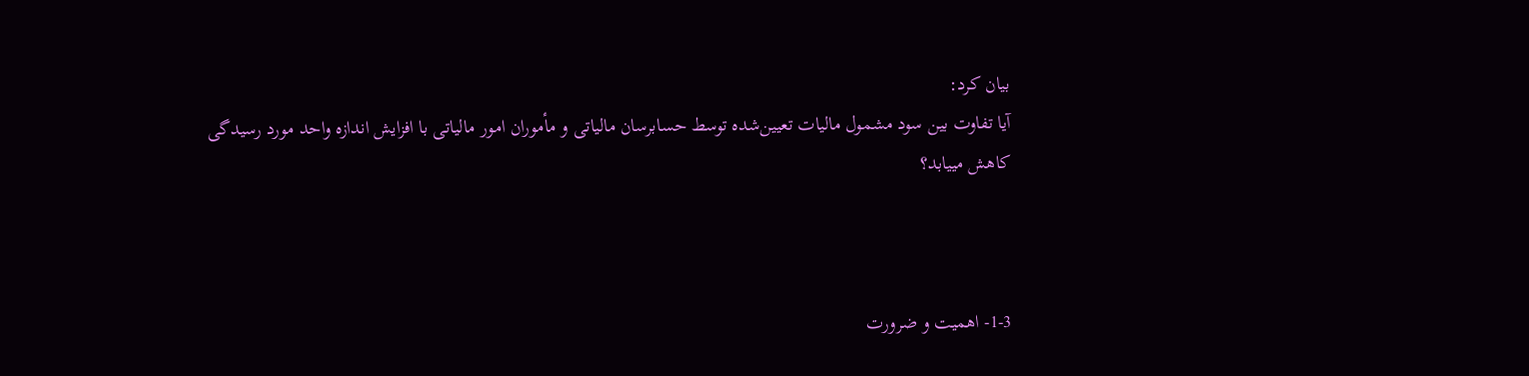بیان کرد:
آیا تفاوت بین سود مشمول مالیات تعیین‌شده توسط حسابرسان مالیاتی و مأموران امور مالیاتی با افزایش اندازه واحد مورد رسیدگی کاهش مییابد؟



1-3- اهمیت و ضرورت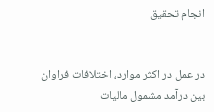انجام تحقیق


در عمل در اکثر موارد، اختلافات فراوان بین درآمد مشمول مالیات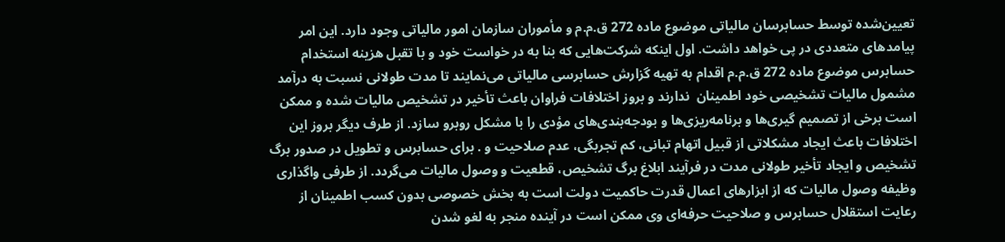تعیین‌شده توسط حسابرسان مالیاتی موضوع ماده 272 ق.م.م و مأموران سازمان امور مالیاتی وجود دارد. این امر  پیامدهای متعددی در پی خواهد داشت. اول اینکه شرکت‌هایی که بنا به در خواست خود و با تقبل هزینه استخدام حسابرس موضوع ماده 272 ق.م.م اقدام به تهیه گزارش حسابرسی مالیاتی می‌نمایند تا مدت طولانی نسبت به درآمد مشمول مالیات تشخیصی خود اطمینان  ندارند و بروز اختلافات فراوان باعث تأخیر در تشخیص مالیات شده و ممکن است برخی از تصمیم گیری‌ها و برنامه‌ریزی‌ها و بودجه‌بندی‌های مؤدی را با مشکل روبرو سازد. از طرف دیگر بروز این اختلافات باعث ایجاد مشکلاتی از قبیل اتهام تبانی، کم تجربگی، عدم صلاحیت و . برای حسابرس و تطویل در صدور برگ تشخیص و ایجاد تأخیر طولانی مدت در فرآیند ابلاغ برگ تشخیص، قطعیت و وصول مالیات می‌گردد. از طرفی واگذاری وظیفه وصول مالیات که از ابزارهای اعمال قدرت حاکمیت دولت است به بخش خصوصی بدون کسب اطمینان از رعایت استقلال حسابرس و صلاحیت حرفه‌ای وی ممکن است در آینده منجر به لغو شدن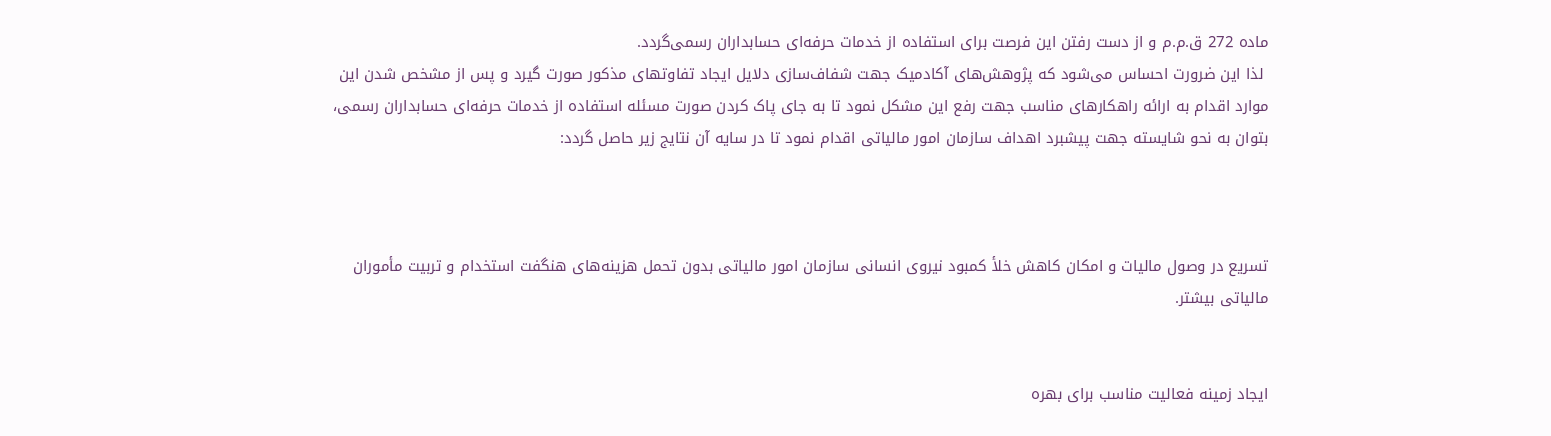ماده 272 ق.م.م و از دست رفتن این فرصت برای استفاده از خدمات حرفه‌ای حسابداران رسمی‌گردد.
 لذا این ضرورت احساس می‌شود که پژوهش‌های آکادمیک جهت شفاف‌سازی دلایل ایجاد تفاوتهای مذکور صورت گیرد و پس از مشخص شدن این موارد اقدام به ارائه راهکارهای مناسب جهت رفع این مشکل نمود تا به جای پاک کردن صورت مسئله استفاده از خدمات حرفه‌ای حسابداران رسمی، بتوان به نحو شایسته جهت پیشبرد اهداف سازمان امور مالیاتی اقدام نمود تا در سایه آن نتایج زیر حاصل گردد:



تسریع در وصول مالیات و امکان کاهش خلأ کمبود نیروی انسانی سازمان امور مالیاتی بدون تحمل هزینه‌های هنگفت استخدام و تربیت مأموران مالیاتی بیشتر.


ایجاد زمینه فعالیت مناسب برای بهره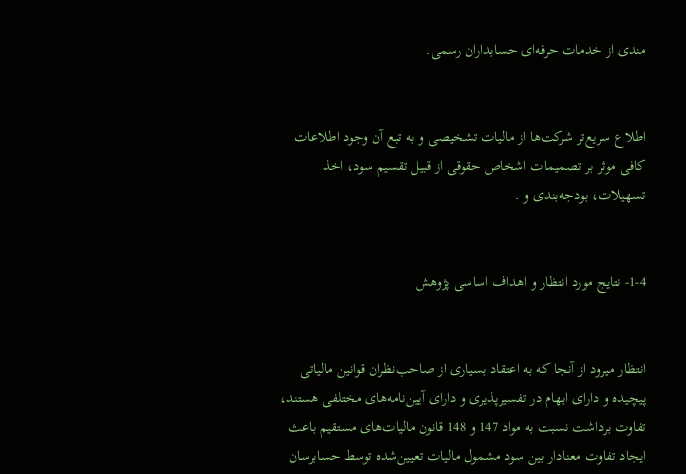مندی از خدمات حرفه‌ای حسابداران رسمی.


اطلاع سریع‌تر شرکت‌ها از مالیات تشخیصی و به تبع آن وجود اطلاعات کافی موثر بر تصمیمات اشخاص حقوقی از قبیل تقسیم سود، اخذ تسهیلات، بودجه‌بندی و .


1-4- نتایج مورد انتظار و اهداف اساسی پژوهش


انتظار میرود از آنجا که به اعتقاد بسیاری از صاحب‌نظران قوانین مالیاتی پیچیده و دارای ابهام در تفسیرپذیری و دارای آیین‌نامه‌های مختلفی هستند، تفاوت برداشت نسبت به مواد 147 و 148 قانون مالیات‌های مستقیم باعث ایجاد تفاوت معنادار بین سود مشمول مالیات تعیین‌شده توسط حسابرسان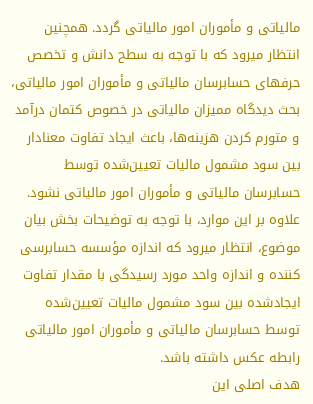مالیاتی و مأموران امور مالیاتی گردد. همچنین انتظار میرود که با توجه به سطح دانش و تخصص حرفهای حسابرسان مالیاتی و مأموران امور مالیاتی، بحث دیدگاه ممیزان مالیاتی در خصوص کتمان درآمد و متورم کردن هزینه‌ها، باعث ایجاد تفاوت معنادار بین سود مشمول مالیات تعیین‌شده توسط حسابرسان مالیاتی و مأموران امور مالیاتی نشود. علاوه بر این موارد، با توجه به توضیحات بخش بیان موضوع، انتظار میرود که اندازه مؤسسه حسابرسی کننده و اندازه واحد مورد رسیدگی با مقدار تفاوت ایجادشده بین سود مشمول مالیات تعیین‌شده توسط حسابرسان مالیاتی و مأموران امور مالیاتی رابطه عکس داشته باشد.
هدف اصلی این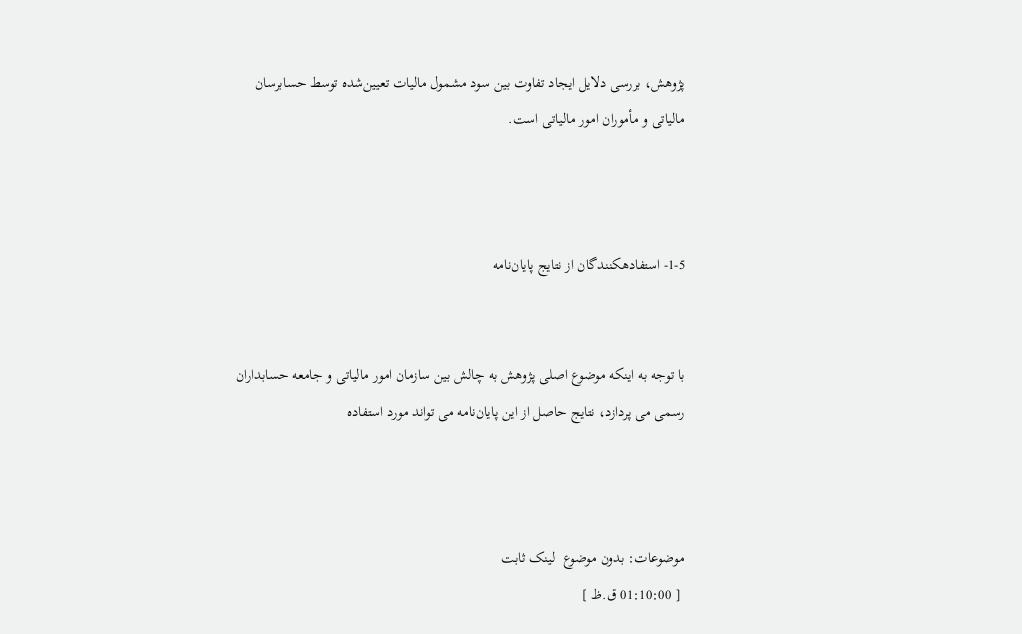پژوهش، بررسی دلایل ایجاد تفاوت بین سود مشمول مالیات تعیین‌شده توسط حسابرسان مالیاتی و مأموران امور مالیاتی است.



1-5- استفادهکنندگان از نتایج پایان‌نامه


با توجه به اینکه موضوع اصلی پژوهش به چالش بین سازمان امور مالیاتی و جامعه حسابداران رسمی می پردازد، نتایج حاصل از این پایان‌نامه می تواند مورد استفاده



موضوعات: بدون موضوع  لینک ثابت
 [ 01:10:00 ق.ظ ]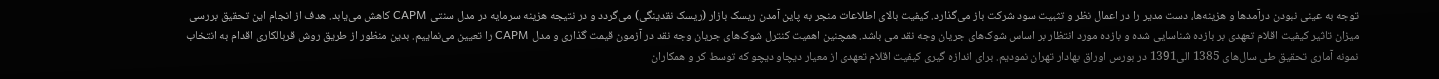توجه به عینی نبودن درآمدها و هزینه‌ها، دست مدیر را در اعمال نظر و تثبیت سود شرکت باز می‌گذارد. کیفیت بالای اطلاعات منجر به پاین آمدن ریسک بازار (ریسک نقدینگی) می‌گردد و در نتیجه هزینه سرمایه در مدل سنتی CAPM کاهش می‌یابد. هدف از انجام این تحقیق بررسی میزان تاثیر کیفیت اقلام تعهدی بر بازده شناسایی شده و بازده مورد انتظار بر اساس شوک‌های جریان وجه نقد می باشد. همچنین اهمیت کنترل شوک‌های جریان وجه نقد در آزمون قیمت گذاری و مدل CAPM را تعیین می‌نماییم. بدین منظور از طریق روش قربالکاری اقدام به انتخاب نمونه آماری تحقیق طی سال‌های 1385 الی1391 در بورس اوراق بهادار تهران نمودیم. برای اندازه گیری کیفیت اقلام تعهدی از معیار دیچاو دیچو که توسط کر و همکاران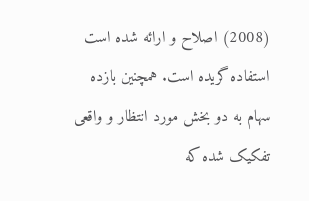(2008) اصلاح و ارائه شده است استفاده گریده است. همچنین بازده سهام به دو بخش مورد انتظار و واقعی تفکیک شده که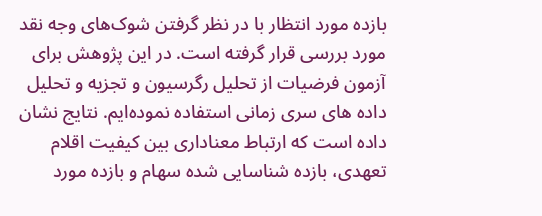بازده مورد انتظار با در نظر گرفتن شوک‌های وجه نقد مورد بررسی قرار گرفته است. در این پژوهش برای آزمون فرضیات از تحلیل رگرسیون و تجزیه و تحلیل داده های سری زمانی استفاده نموده‌ایم. نتایج نشان داده است که ارتباط معناداری بین کیفیت اقلام تعهدی، بازده شناسایی شده سهام و بازده مورد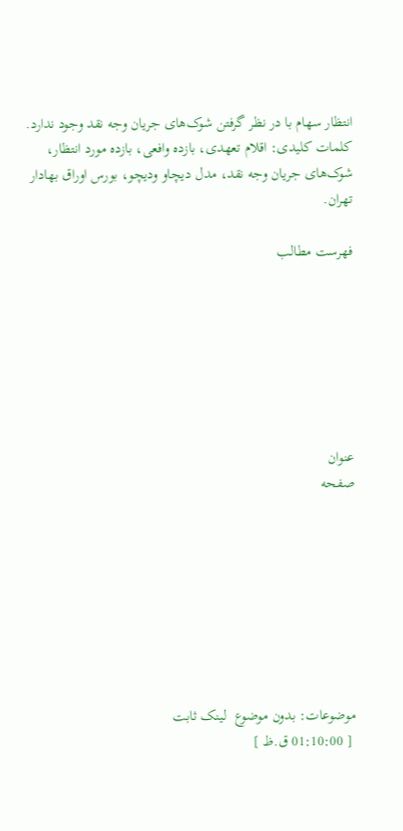انتظار سهام با در نظر گرفتن شوک‌های جریان وجه نقد وجود ندارد.
کلمات کلیدی: اقلام تعهدی، بازده وافعی، بازده مورد انتظار، شوک‌های جریان وجه نقد، مدل دیچاو ودیچو، بورس اوراق بهادار تهران.

فهرست مطالب







عنوان
صفحه








موضوعات: بدون موضوع  لینک ثابت
 [ 01:10:00 ق.ظ ]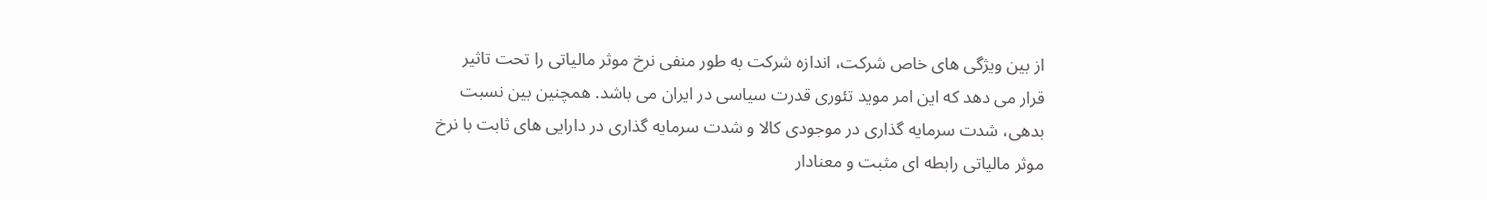از بین ویژگی های خاص شرکت، اندازه شرکت به طور منفی نرخ موثر مالیاتی را تحت تاثیر قرار می دهد که این امر موید تئوری قدرت سیاسی در ایران می باشد. همچنین بین نسبت بدهی، شدت سرمایه گذاری در موجودی کالا و شدت سرمایه گذاری در دارایی های ثابت با نرخ موثر مالیاتی رابطه ای مثبت و معنادار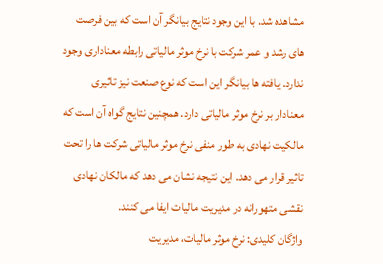مشاهده شد. با این وجود نتایج بیانگر آن است که بین فرصت های رشد و عمر شرکت با نرخ موثر مالیاتی رابطه معناداری وجود ندارد. یافته ها بیانگر این است که نوع صنعت نیز تاثیری معنادار بر نرخ موثر مالیاتی دارد. همچنین نتایج گواه آن است که مالکیت نهادی به طور منفی نرخ موثر مالیاتی شرکت ها را تحت تاثیر قرار می دهد. این نتیجه نشان می دهد که مالکان نهادی نقشی متهورانه در مدیریت مالیات ایفا می کنند.
واژگان کلیدی: نرخ موثر مالیات، مدیریت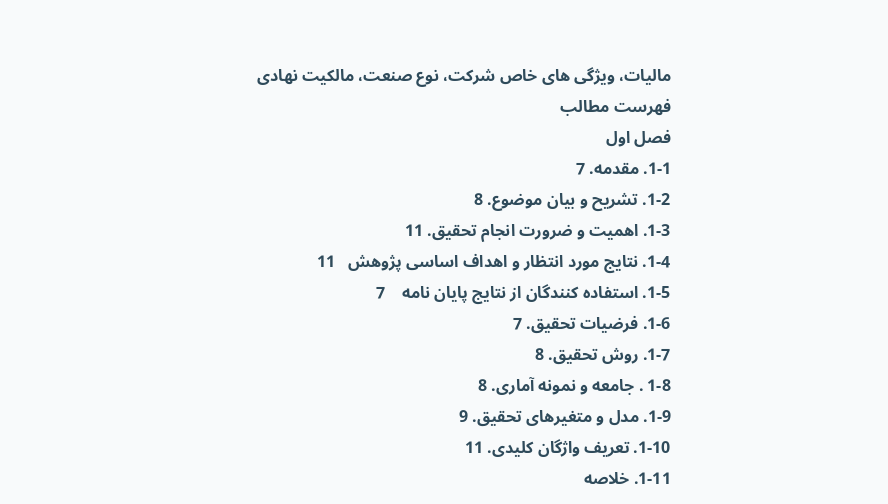مالیات، ویژگی های خاص شرکت، نوع صنعت، مالکیت نهادی
فهرست مطالب
فصل اول
1-1. مقدمه. 7
1-2. تشریح و بیان موضوع. 8
1-3. اهمیت و ضرورت انجام تحقیق. 11
1-4. نتایج مورد انتظار و اهداف اساسی پژوهش   11
1-5. استفاده کنندگان از نتایج پایان نامه    7
1-6. فرضیات تحقیق. 7
1-7. روش تحقیق. 8
1-8 . جامعه و نمونه آماری. 8
1-9. مدل و متغیرهای تحقیق. 9
1-10. تعریف واژگان کلیدی. 11
1-11. خلاصه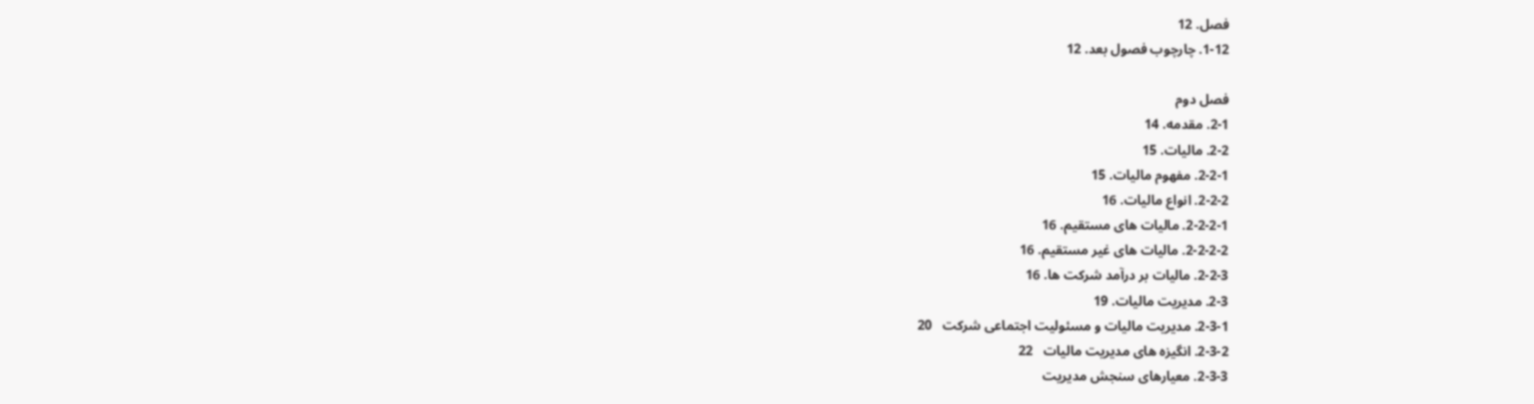فصل. 12
1-12. چارچوب فصول بعد. 12

فصل دوم
2-1. مقدمه. 14
2-2. مالیات. 15
2-2-1. مفهوم مالیات. 15
2-2-2. انواع مالیات. 16
2-2-2-1. مالیات های مستقیم. 16
2-2-2-2. مالیات های غیر مستقیم. 16
2-2-3. مالیات بر درآمد شرکت ها. 16
2-3. مدیریت مالیات. 19
2-3-1. مدیریت مالیات و مسئولیت اجتماعی شرکت   20
2-3-2. انگیزه های مدیریت مالیات   22
2-3-3. معیارهای سنجش مدیریت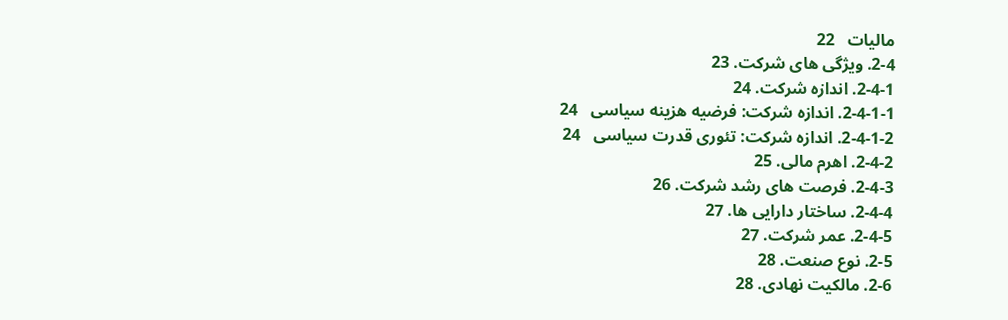مالیات   22
2-4. ویژگی های شرکت. 23
2-4-1. اندازه شرکت. 24
2-4-1-1. اندازه شرکت: فرضیه هزینه سیاسی   24
2-4-1-2. اندازه شرکت: تئوری قدرت سیاسی   24
2-4-2. اهرم مالی. 25
2-4-3. فرصت های رشد شرکت. 26
2-4-4. ساختار دارایی ها. 27
2-4-5. عمر شرکت. 27
2-5. نوع صنعت. 28
2-6. مالکیت نهادی. 28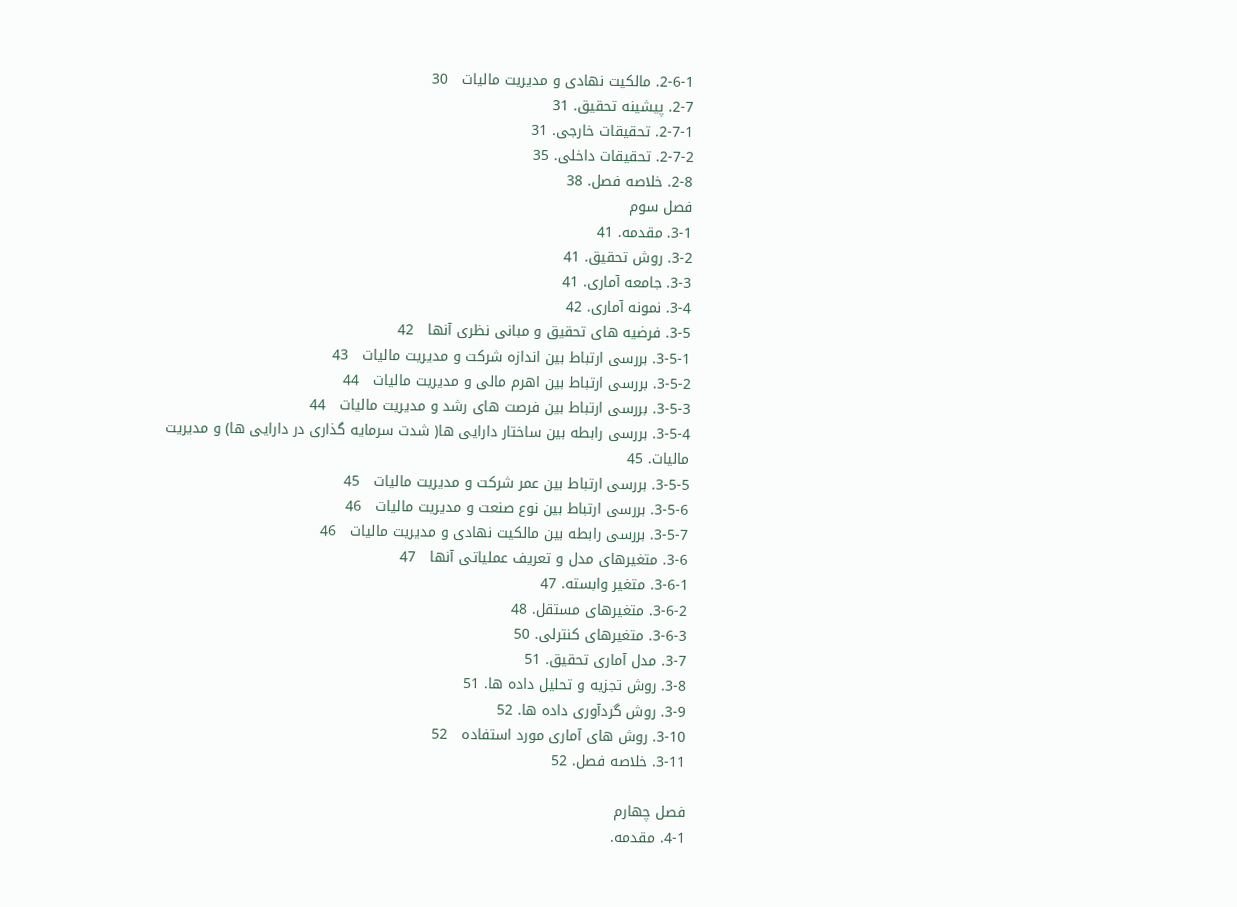2-6-1. مالکیت نهادی و مدیریت مالیات   30
2-7. پیشینه تحقیق. 31
2-7-1. تحقیقات خارجی. 31
2-7-2. تحقیقات داخلی. 35
2-8. خلاصه فصل. 38
فصل سوم
3-1. مقدمه. 41
3-2. روش تحقیق. 41
3-3. جامعه آماری. 41
3-4. نمونه آماری. 42
3-5. فرضیه های تحقیق و مبانی نظری آنها   42
3-5-1. بررسی ارتباط بین اندازه شرکت و مدیریت مالیات   43
3-5-2. بررسی ارتباط بین اهرم مالی و مدیریت مالیات   44
3-5-3. بررسی ارتباط بین فرصت های رشد و مدیریت مالیات   44
3-5-4. بررسی رابطه بین ساختار دارایی ها( شدت سرمایه گذاری در دارایی ها) و مدیریت مالیات. 45
3-5-5. بررسی ارتباط بین عمر شرکت و مدیریت مالیات   45
3-5-6. بررسی ارتباط بین نوع صنعت و مدیریت مالیات   46
3-5-7. بررسی رابطه بین مالکیت نهادی و مدیریت مالیات   46
3-6. متغیرهای مدل و تعریف عملیاتی آنها   47
3-6-1. متغیر وابسته. 47
3-6-2. متغیرهای مستقل. 48
3-6-3. متغیرهای کنترلی. 50
3-7. مدل آماری تحقیق. 51
3-8. روش تجزیه و تحلیل داده ها. 51
3-9. روش گردآوری داده ها. 52
3-10. روش های آماری مورد استفاده   52
3-11. خلاصه فصل. 52

فصل چهارم
4-1. مقدمه.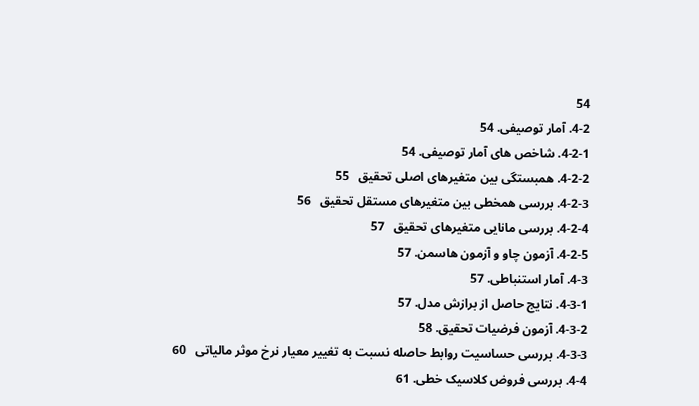54
4-2. آمار توصیفی. 54
4-2-1. شاخص های آمار توصیفی. 54
4-2-2. همبستگی بین متغیرهای اصلی تحقیق   55
4-2-3. بررسی همخطی بین متغیرهای مستقل تحقیق   56
4-2-4. بررسی مانایی متغیرهای تحقیق   57
4-2-5. آزمون چاو و آزمون هاسمن. 57
4-3. آمار استنباطی. 57
4-3-1. نتایج حاصل از برازش مدل. 57
4-3-2. آزمون فرضیات تحقیق. 58
4-3-3. بررسی حساسیت روابط حاصله نسبت به تغییر معیار نرخ موثر مالیاتی   60
4-4. بررسی فروض کلاسیک خطی. 61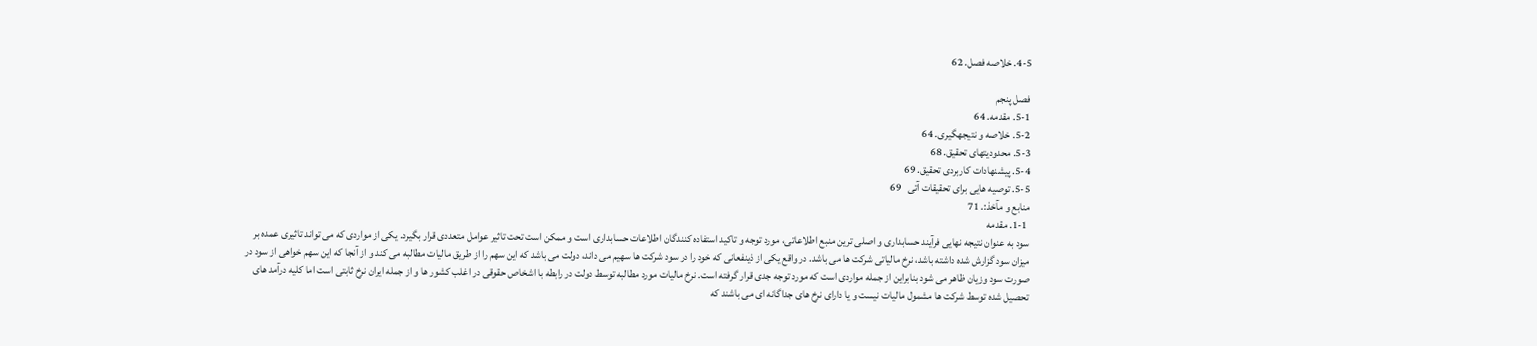4-5. خلاصه فصل. 62

فصل پنجم
5-1. مقدمه. 64
5-2. خلاصه و نتیجهگیری. 64
5-3. محدودیتهای تحقیق. 68
5-4. پیشنهادات کاربردی تحقیق. 69
5-5. توصیه هایی برای تحقیقات آتی   69
منابع و مآخذ:. 71
 1-1. مقدمه
سود به عنوان نتیجه نهایی فرآیند حسابداری و اصلی ترین منبع اطلاعاتی، مورد توجه و تاکید استفاده کنندگان اطلاعات حسابداری است و ممکن است تحت تاثیر عوامل متعددی قرار بگیرد. یکی از مواردی که می تواند تاثیری عمده بر میزان سود گزارش شده داشته باشد، نرخ مالیاتی شرکت ها می باشد. در واقع یکی از ذینفعانی که خود را در سود شرکت ها سهیم می داند، دولت می باشد که این سهم را از طریق مالیات مطالبه می کند و از آنجا که این سهم خواهی از سود در صورت سود وزیان ظاهر می شود بنابراین از جمله مواردی است که مورد توجه جدی قرار گرفته است. نرخ مالیات مورد مطالبه توسط دولت در رابطه با اشخاص حقوقی در اغلب کشور ها و از جمله ایران نرخ ثابتی است اما کلیه درآمد های تحصیل شده توسط شرکت ها مشمول مالیات نیست و یا دارای نرخ های جداگانه ای می باشند که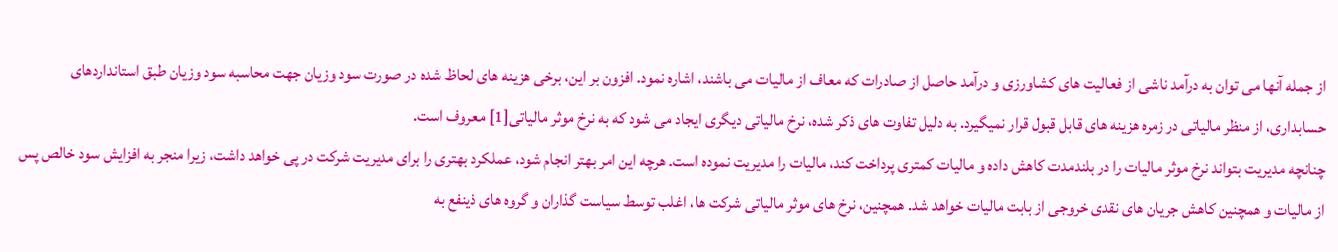از جمله آنها می توان به درآمد ناشی از فعالیت های کشاورزی و درآمد حاصل از صادرات که معاف از مالیات می باشند، اشاره نمود. افزون بر این، برخی هزینه های لحاظ شده در صورت سود وزیان جهت محاسبه سود وزیان طبق استانداردهای حسابداری، از منظر مالیاتی در زمره هزینه های قابل قبول قرار نمیگیرد. به دلیل تفاوت های ذکر شده، نرخ مالیاتی دیگری ایجاد می شود که به نرخ موثر مالیاتی[1] معروف است.
چنانچه مدیریت بتواند نرخ موثر مالیات را در بلندمدت کاهش داده و مالیات کمتری پرداخت کند، مالیات را مدیریت نموده است. هرچه این امر بهتر انجام شود، عملکرد بهتری را برای مدیریت شرکت در پی خواهد داشت، زیرا منجر به افزایش سود خالص پس از مالیات و همچنین کاهش جریان های نقدی خروجی از بابت مالیات خواهد شد. همچنین، نرخ های موثر مالیاتی شرکت ها، اغلب توسط سیاست گذاران و گروه های ذینفع به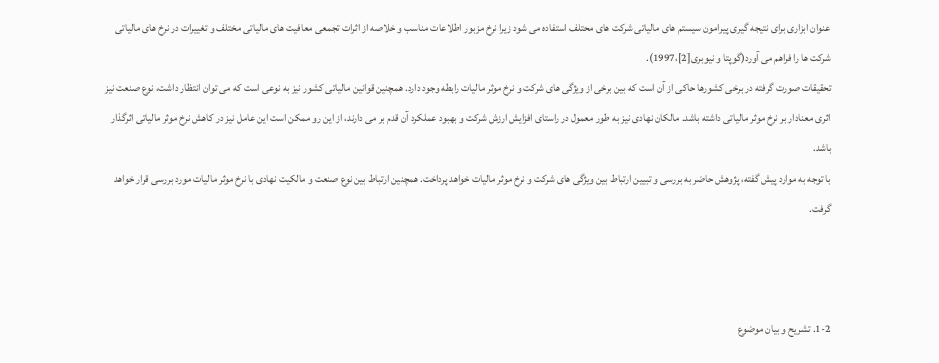عنوان ابزاری برای نتیجه گیری پیرامون سیستم های مالیاتی شرکت های محتلف استفاده می شود زیرا نرخ مزبور اطلاعات مناسب و خلاصه از اثرات تجمعی معافیت های مالیاتی مختلف و تغییرات در نرخ های مالیاتی شرکت ها را فراهم می آورد(گوپتا و نیوبری[2]،1997).
تحقیقات صورت گرفته در برخی کشورها حاکی از آن است که بین برخی از ویژگی های شرکت و نرخ موثر مالیات رابطه وجود دارد. همچنین قوانین مالیاتی کشور نیز به نوعی است که می توان انتظار داشت، نوع صنعت نیز اثری معنادار بر نرخ موثر مالیاتی داشته باشد. مالکان نهادی نیز به طور معمول در راستای افزایش ارزش شرکت و بهبود عملکرد آن قدم بر می دارند، از این رو ممکن است این عامل نیز در کاهش نرخ موثر مالیاتی اثرگذار باشد.
با توجه به موارد پیش گفته، پژوهش حاضر به بررسی و تبیین ارتباط بین ویژگی های شرکت و نرخ موثر مالیات خواهد پرداخت. همچنین ارتباط بین نوع صنعت و مالکیت نهادی با نرخ موثر مالیات مورد بررسی قرار خواهد گرفت.



1-2. تشریح و بیان موضوع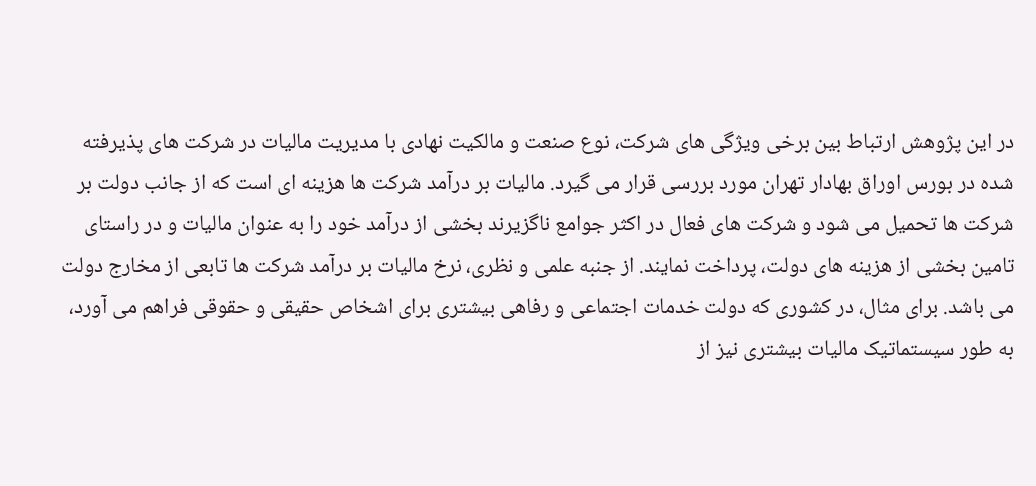در این پژوهش ارتباط بین برخی ویژگی های شرکت، نوع صنعت و مالکیت نهادی با مدیریت مالیات در شرکت های پذیرفته شده در بورس اوراق بهادار تهران مورد بررسی قرار می گیرد. مالیات بر درآمد شرکت ها هزینه ای است که از جانب دولت بر شرکت ها تحمیل می شود و شرکت های فعال در اکثر جوامع ناگزیرند بخشی از درآمد خود را به عنوان مالیات و در راستای تامین بخشی از هزینه های دولت، پرداخت نمایند. از جنبه علمی و نظری، نرخ مالیات بر درآمد شرکت ها تابعی از مخارج دولت می باشد. برای مثال، در کشوری که دولت خدمات اجتماعی و رفاهی بیشتری برای اشخاص حقیقی و حقوقی فراهم می آورد، به طور سیستماتیک مالیات بیشتری نیز از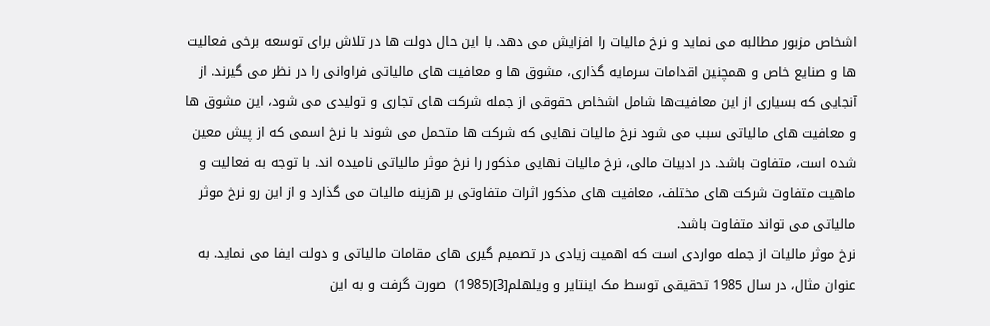اشخاص مزبور مطالبه می نماید و نرخ مالیات را افزایش می دهد. با این حال دولت ها در تلاش برای توسعه برخی فعالیت ها و صنایع خاص و همچنین اقدامات سرمایه گذاری، مشوق ها و معافیت های مالیاتی فراوانی را در نظر می گیرند. از آنجایی که بسیاری از این معافیت‌ها شامل اشخاص حقوقی از جمله شرکت های تجاری و تولیدی می شود، این مشوق ها و معافیت های مالیاتی سبب می شود نرخ مالیات نهایی که شرکت ها متحمل می شوند با نرخ اسمی که از پیش معین شده است، متفاوت باشد. در ادبیات مالی، نرخ مالیات نهایی مذکور را نرخ موثر مالیاتی نامیده اند. با توجه به فعالیت و ماهیت متفاوت شرکت های مختلف، معافیت های مذکور اثرات متفاوتی بر هزینه مالیات می گذارد و از این رو نرخ موثر مالیاتی می تواند متفاوت باشد.
نرخ موثر مالیات از جمله مواردی است که اهمیت زیادی در تصمیم گیری های مقامات مالیاتی و دولت ایفا می نماید. به عنوان مثال، در سال 1985 تحقیقی توسط مک اینتایر و ویلهلم[3](1985)  صورت گرفت و به این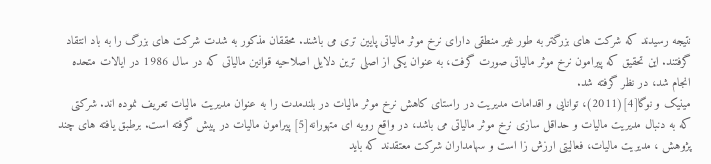نتیجه رسیدند که شرکت های بزرگتر به طور غیر منطقی دارای نرخ موثر مالیاتی پایین تری می باشند. محققان مذکور به شدت شرکت های بزرگ را به باد انتقاد گرفتند. این تحقیق که پیرامون نرخ موثر مالیاتی صورت گرفت، به عنوان یکی از اصلی ترین دلایل اصلاحیه قوانین مالیاتی که در سال 1986 در ایالات متحده انجام شد، در نظر گرفته شد.
مینیک و نوگا[4](2011)، توانایی و اقدامات مدیریت در راستای کاهش نرخ موثر مالیات در بلندمدت را به عنوان مدیریت مالیات تعریف نموده اند. شرکتی که به دنبال مدیریت مالیات و حداقل سازی نرخ موثر مالیاتی می باشد، در واقع رویه ای متهورانه[5] پیرامون مالیات در پیش گرفته است. برطبق یافته های چند پژوهش ، مدیریت مالیات، فعالیتی ارزش زا است و سهامداران شرکت معتقدند که باید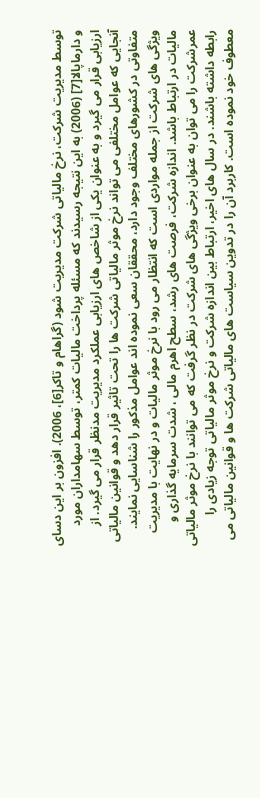توسط مدیریت شرکت، نرخ مالیاتی شرکت مدیریت شود (گراهام و تاکر[6]، 2006). افزون بر این دسای و دارماپالا[7] (2006) به این نتیجه رسیدند که مسئله پرداخت مالیات کمتر، توسط سهامداران مورد ارزیابی قرار می گیرد و به عنوان یکی از شاخص های ارزیابی عملکرد مدیریت مدنظر قرار می گیرد. از آنجایی که عوامل مختلفی می تواند نرخ موثر مالیاتی شرکت ها را تحت تاثیر قرار دهد و قوانین مالیاتی متفاوتی در کشورهای مختلف وجود دارد، محققان سعی نموده اند عوامل مذکور را شناسایی نمایند.
ویژگی های شرکت از جمله مواردی است که انتظار می رود با نرخ موثر مالیات و در نهایت با مدیریت مالیات در ارتباط باشد. اندازه شرکت، فرصت های رشد، سطح اهرم مالی ، شدت سرمایه گذاری و عمرشرکت را می توان به عنوان برخی ویژگی های شرکت در نظر گرفت که می توانند با نرخ موثر مالیاتی رابطه داشته باشند. در سال های اخیر، ارتباط بین اندازه شرکت و نرخ موثر مالیاتی توجه زیادی را معطوف خود نموده است. کاربرد آن را در تدوین سیاست های مالیاتی شرکت ها و قوانین مالیاتی می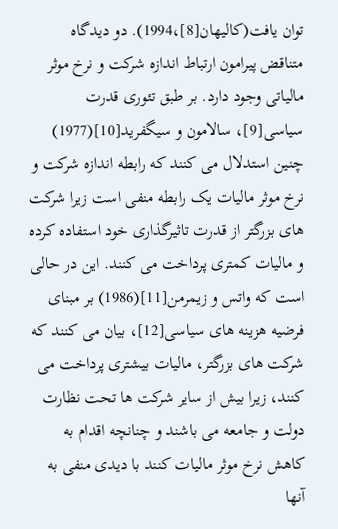توان یافت(کالیهان[8]،1994). دو دیدگاه متناقض پیرامون ارتباط اندازه شرکت و نرخ موثر مالیاتی وجود دارد. بر طبق تئوری قدرت سیاسی[9]، سالامون و سیگفرید[10](1977) چنین استدلال می کنند که رابطه اندازه شرکت و نرخ موثر مالیات یک رابطه منفی است زیرا شرکت های بزرگتر از قدرت تاثیرگذاری خود استفاده کرده و مالیات کمتری پرداخت می کنند. این در حالی است که واتس و زیمرمن[11](1986) بر مبنای فرضیه هزینه های سیاسی[12]، بیان می کنند که شرکت های بزرگتر، مالیات بیشتری پرداخت می کنند، زیرا بیش از سایر شرکت ها تحت نظارت دولت و جامعه می باشند و چنانچه اقدام به کاهش نرخ موثر مالیات کنند با دیدی منفی به آنها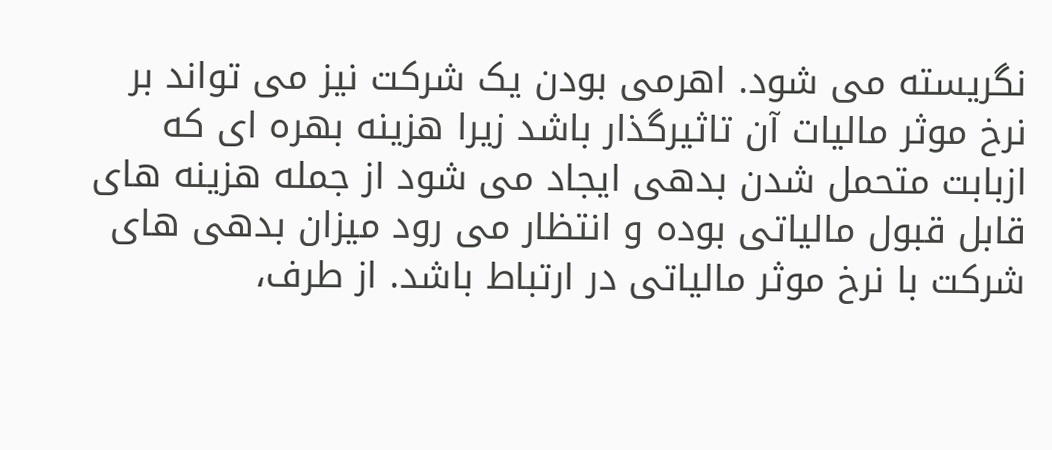نگریسته می شود. اهرمی بودن یک شرکت نیز می تواند بر نرخ موثر مالیات آن تاثیرگذار باشد زیرا هزینه بهره ای که ازبابت متحمل شدن بدهی ایجاد می شود از جمله هزینه های قابل قبول مالیاتی بوده و انتظار می رود میزان بدهی های شرکت با نرخ موثر مالیاتی در ارتباط باشد. از طرف،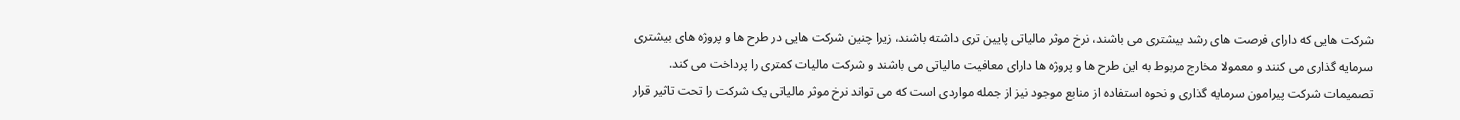شرکت هایی که دارای فرصت های رشد بیشتری می باشند، نرخ موثر مالیاتی پایین تری داشته باشند، زیرا چنین شرکت هایی در طرح ها و پروژه های بیشتری سرمایه گذاری می کنند و معمولا مخارج مربوط به این طرح ها و پروژه ها دارای معافیت مالیاتی می باشند و شرکت مالیات کمتری را پرداخت می کند.
تصمیمات شرکت پیرامون سرمایه گذاری و نحوه استفاده از منابع موجود نیز از جمله مواردی است که می تواند نرخ موثر مالیاتی یک شرکت را تحت تاثیر قرار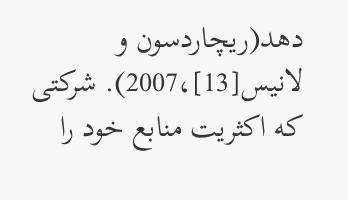دهد(ریچاردسون و لانیس[13]،2007). شرکتی که اکثریت منابع خود را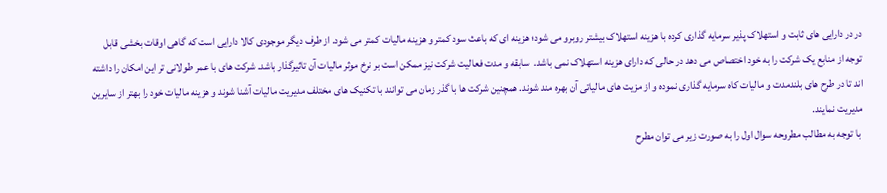در در دارایی های ثابت و استهلاک پذیر سرمایه گذاری کرده با هزینه استهلاک بیشتر روبرو می شود؛ هزینه ای که باعث سود کمتر و هزینه مالیات کمتر می شود. از طرف دیگر موجودی کالا دارایی است که گاهی اوقات بخشی قابل توجه از منابع یک شرکت را به خود اختصاص می دهد در حالی که دارای هزینه استهلاک نمی باشد.  سابقه و مدت فعالیت شرکت نیز ممکن است بر نرخ موثر مالیات آن تاثیرگذار باشد. شرکت های با عمر طولانی تر این امکان را داشته اند تا در طرح های بلندمدت و مالیات کاه سرمایه گذاری نموده و از مزیت های مالیاتی آن بهره مند شوند. همچنین شرکت ها با گذر زمان می توانند با تکنیک های مختلف مدیریت مالیات آشنا شوند و هزینه مالیات خود را بهتر از سایرین مدیریت نمایند.
 با توجه به مطالب مطروحه سوال اول را به صورت زیر می توان مطرح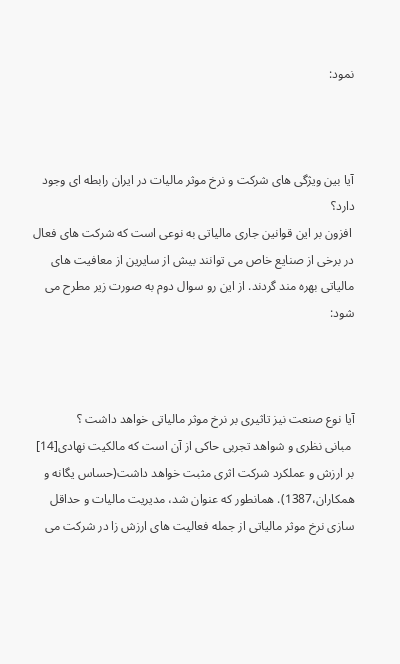نمود:



آیا بین ویژگی های شرکت و نرخ موثر مالیات در ایران رابطه ای وجود دارد؟
 افزون بر این قوانین جاری مالیاتی به نوعی است که شرکت های فعال در برخی از صنایع خاص می توانند بیش از سایرین از معافیت های مالیاتی بهره مند گردند. از این رو سوال دوم به صورت زیر مطرح می شود:



آیا نوع صنعت نیز تاثیری بر نرخ موثر مالیاتی خواهد داشت ؟
 مبانی نظری و شواهد تجربی حاکی از آن است که مالکیت نهادی[14] بر ارزش و عملکرد شرکت اثری مثبت خواهد داشت(حساس یگانه و همکاران،1387). همانطور که عنوان شد، مدیریت مالیات و حداقل سازی نرخ موثر مالیاتی از جمله فعالیت های ارزش زا در شرکت می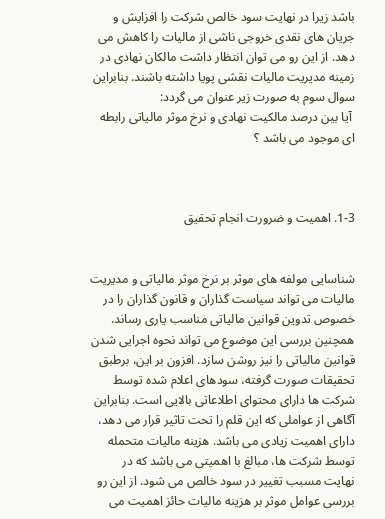باشد زیرا در نهایت سود خالص شرکت را افزایش و جریان های نقدی خروجی ناشی از مالیات را کاهش می دهد. از این رو می توان انتظار داشت مالکان نهادی در زمینه مدیریت مالیات نقشی پویا داشته باشند. بنابراین سوال سوم به صورت زیر عنوان می گردد:
 آیا بین درصد مالکیت نهادی و نرخ موثر مالیاتی رابطه ای موجود می باشد ؟



1-3. اهمیت و ضرورت انجام تحقیق


شناسایی مولفه های موثر بر نرخ موثر مالیاتی و مدیریت مالیات می تواند سیاست گذاران و قانون گذاران را در خصوص تدوین قوانین مالیاتی مناسب یاری رساند. همچنین بررسی این موضوع می تواند نحوه اجرایی شدن قوانین مالیاتی را نیز روشن سازد. افزون بر این، برطبق تحقیقات صورت گرفته، سودهای اعلام شده توسط شرکت ها دارای محتوای اطلاعاتی بالایی است. بنابراین آگاهی از عواملی که این قلم را تحت تاثیر قرار می دهد، دارای اهمیت زیادی می باشد. هزینه مالیات متحمله توسط شرکت ها، مبالغ با اهمیتی می باشد که در نهایت مسبب تغییر در سود خالص می شود. از این رو بررسی عوامل موثر بر هزینه مالیات حائز اهمیت می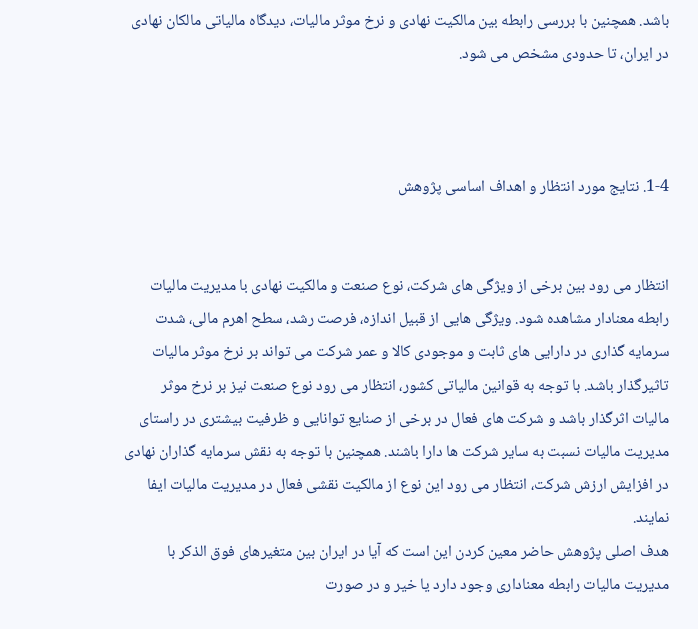باشد. همچنین با بررسی رابطه بین مالکیت نهادی و نرخ موثر مالیات، دیدگاه مالیاتی مالکان نهادی در ایران، تا حدودی مشخص می شود.



1-4. نتایج مورد انتظار و اهداف اساسی پژوهش


انتظار می رود بین برخی از ویژگی های شرکت، نوع صنعت و مالکیت نهادی با مدیریت مالیات رابطه معنادار مشاهده شود. ویژگی هایی از قبیل اندازه، فرصت رشد، سطح اهرم مالی، شدت سرمایه گذاری در دارایی های ثابت و موجودی کالا و عمر شرکت می تواند بر نرخ موثر مالیات تاثیرگذار باشد. با توجه به قوانین مالیاتی کشور، انتظار می رود نوع صنعت نیز بر نرخ موثر مالیات اثرگذار باشد و شرکت های فعال در برخی از صنایع توانایی و ظرفیت بیشتری در راستای مدیریت مالیات نسبت به سایر شرکت ها دارا باشند. همچنین با توجه به نقش سرمایه گذاران نهادی در افزایش ارزش شرکت، انتظار می رود این نوع از مالکیت نقشی فعال در مدیریت مالیات ایفا نمایند.
هدف اصلی پژوهش حاضر معین کردن این است که آیا در ایران بین متغیرهای فوق الذکر با مدیریت مالیات رابطه معناداری وجود دارد یا خیر و در صورت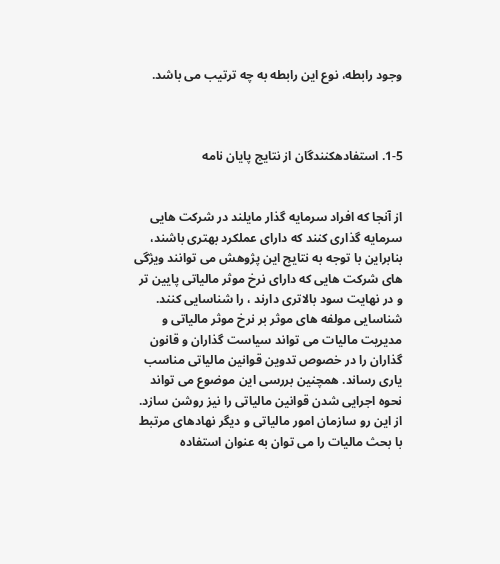وجود رابطه، نوع این رابطه به چه ترتیب می باشد.



1-5. استفادهکنندگان از نتایج پایان نامه


از آنجا که افراد سرمایه گذار مایلند در شرکت هایی سرمایه گذاری کنند که دارای عملکرد بهتری باشند، بنابراین با توجه به نتایج این پژوهش می توانند ویژگی های شرکت هایی که دارای نرخ موثر مالیاتی پایین تر و در نهایت سود بالاتری دارند ، را شناسایی کنند. شناسایی مولفه های موثر بر نرخ موثر مالیاتی و مدیریت مالیات می تواند سیاست گذاران و قانون گذاران را در خصوص تدوین قوانین مالیاتی مناسب یاری رساند. همچنین بررسی این موضوع می تواند نحوه اجرایی شدن قوانین مالیاتی را نیز روشن سازد. از این رو سازمان امور مالیاتی و دیگر نهادهای مرتبط با بحث مالیات را می توان به عنوان استفاده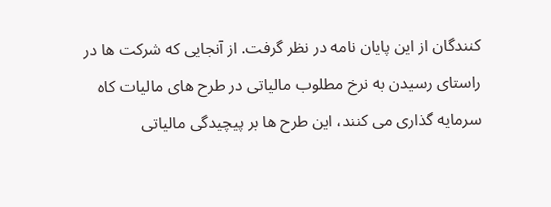کنندگان از این پایان نامه در نظر گرفت. از آنجایی که شرکت ها در  راستای رسیدن به نرخ مطلوب مالیاتی در طرح های مالیات کاه سرمایه گذاری می کنند، این طرح ها بر پیچیدگی مالیاتی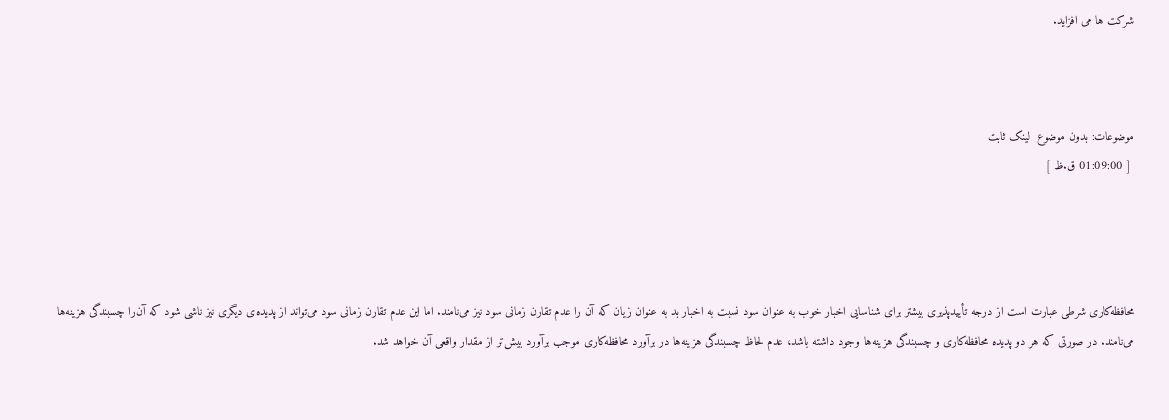شرکت ها می افزاید.



موضوعات: بدون موضوع  لینک ثابت
 [ 01:09:00 ق.ظ ]




محافظه‌کاری شرطی عبارت است از درجه تأییدپذیری بیشتر برای شناسایی اخبار خوب به عنوان سود نسبت به اخبار بد به عنوان زیان که آن را عدم تقارن زمانی سود نیز می‌نامند. اما این عدم تقارن زمانی سود می‌تواند از پدیده‌ی دیگری نیز ناشی شود که آن‌را چسبندگی هزینه‌ها می‌نامند. در صورتی که هر دو پدیده محافظه‌کاری و چسبندگی هزینه‌ها وجود داشته باشد، عدم لحاظ چسبندگی هزینه‌ها در برآورد محافظه‌کاری موجب برآورد بیش‌تر از مقدار واقعی آن خواهد شد.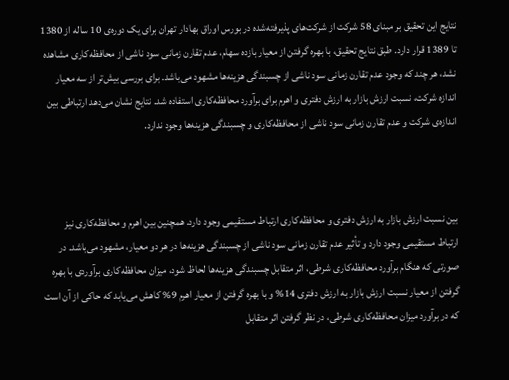نتایج این تحقیق بر مبنای 58 شرکت از شرکت‌های پذیرفته‌شده در بورس اوراق بهادار تهران برای یک دوره‌ی 10 ساله از 1380 تا 1389 قرار دارد. طبق نتایج تحقیق، با بهره گرفتن از معیار بازده سهام، عدم تقارن زمانی سود ناشی از محافظه‌کاری مشاهده نشد، هر چند که وجود عدم تقارن زمانی سود ناشی از چسبندگی هزینه‌ها مشهود می‌باشد. برای بررسی بیش‌تر از سه معیار اندازه شرکت، نسبت ارزش بازار به ارزش دفتری و اهرم برای برآورد محافظه‌کاری استفاده شد. نتایج نشان می‌دهد ارتباطی بین اندازه‌ی شرکت و عدم تقارن زمانی سود ناشی از محافظه‌کاری و چسبندگی هزینه‌ها وجود ندارد.



بین نسبت ارزش بازار به ارزش دفتری و محافظه‌کاری ارتباط مستقیمی وجود دارد. همچنین بین اهرم و محافظه‌کاری نیز ارتباط مستقیمی وجود دارد و تأثیر عدم تقارن زمانی سود ناشی از چسبندگی هزینه‌ها در هر دو معیار، مشهود می‌باشد. در صورتی که هنگام برآورد محافظه‌کاری شرطی، اثر متقابل چسبندگی هزینه‌ها لحاظ شود، میزان محافظه‌کاری برآوردی با بهره گرفتن از معیار نسبت ارزش بازار به ارزش دفتری 14% و با بهره گرفتن از معیار اهرم 9% کاهش می‌یابد که حاکی از آن است که در برآورد میزان محافظه‌کاری شرطی، در نظر گرفتن اثر متقابل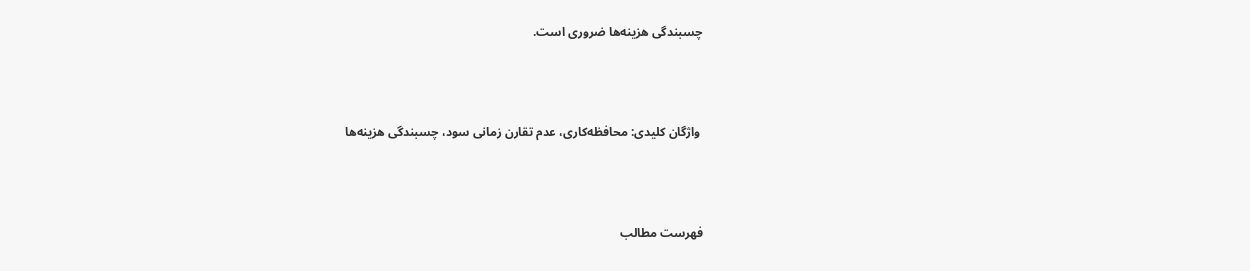چسبندگی هزینه‌ها ضروری است.



 واژگان کلیدی: محافظه‌کاری، عدم تقارن زمانی سود، چسبندگی هزینه‌ها



فهرست مطالب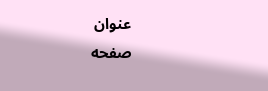عنوان                                      صفحه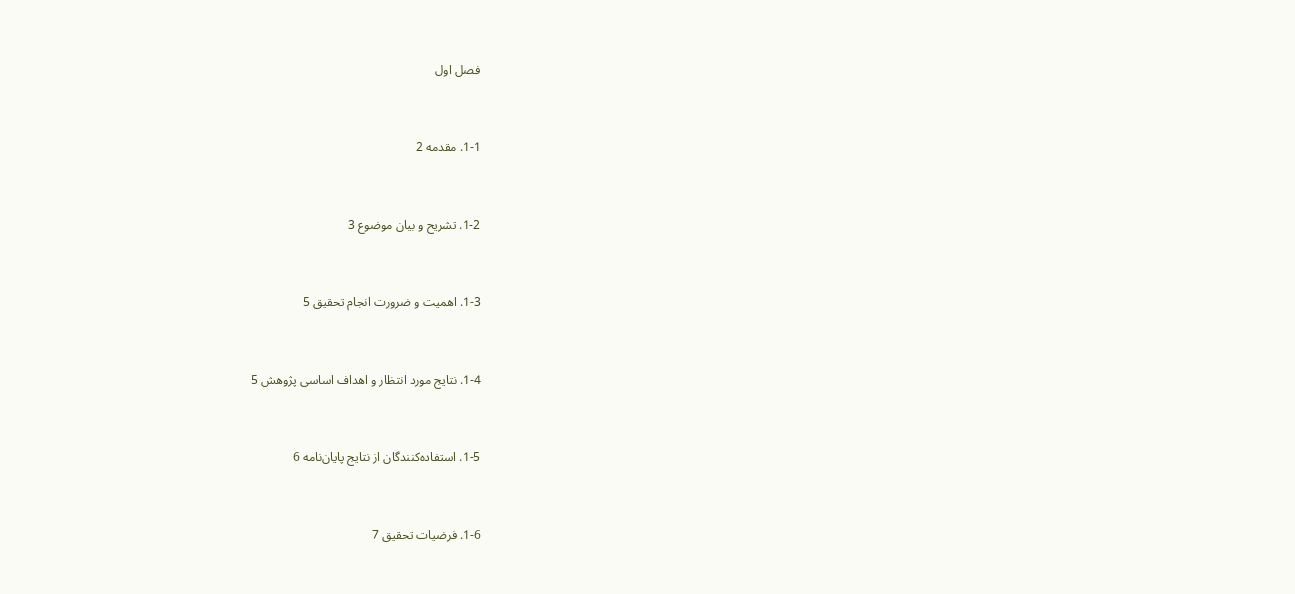فصل اول



1-1. مقدمه 2



1-2. تشریح و بیان موضوع 3



1-3. اهمیت و ضرورت انجام تحقیق 5



1-4. نتایج مورد انتظار و اهداف اساسی پژوهش 5



1-5. استفاده‌کنندگان از نتایج پایان‌نامه 6



1-6. فرضیات تحقیق 7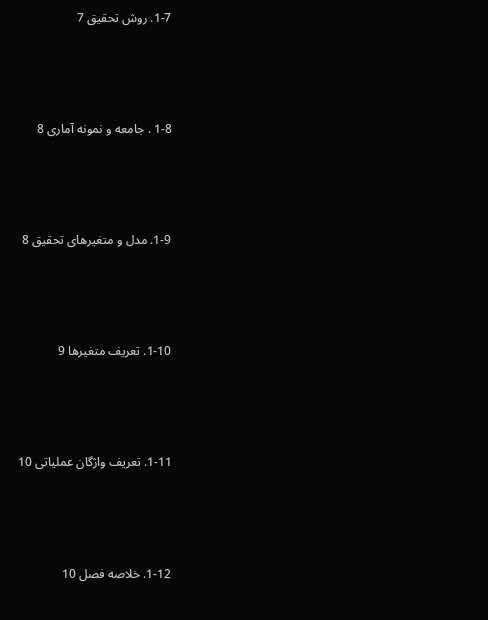1-7. روش تحقیق 7



1-8 . جامعه و نمونه آماری 8



1-9. مدل و متغیرهای تحقیق 8



1-10. تعریف متغیرها 9



1-11. تعریف واژگان عملیاتی 10



1-12. خلاصه فصل 10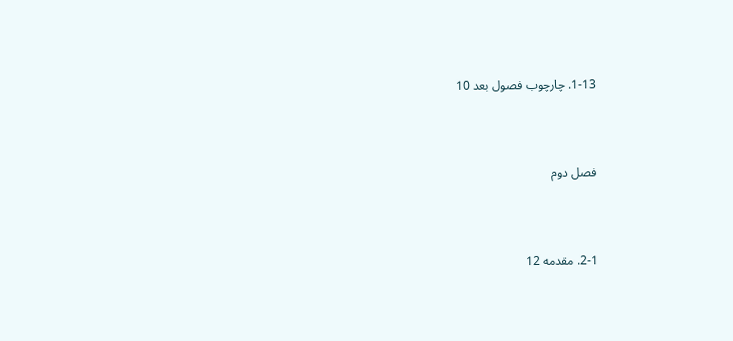1-13. چارچوب فصول بعد 10



فصل دوم



2-1. مقدمه 12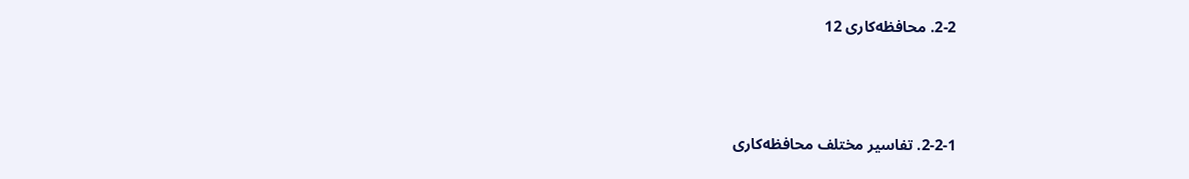2-2. محافظه‌کاری 12



2-2-1. تفاسیر مختلف محافظه‌کاری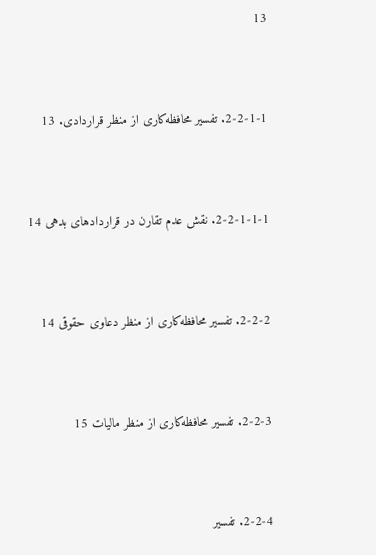13



2-2-1-1. تفسیر محافظه‌کاری از منظر قراردادی. 13



2-2-1-1-1. نقش عدم تقارن در قراردادهای بدهی 14



2-2-2. تفسیر محافظه‌کاری از منظر دعاوی حقوقی 14



2-2-3. تفسیر محافظه‌کاری از منظر مالیات 15



2-2-4. تفسیر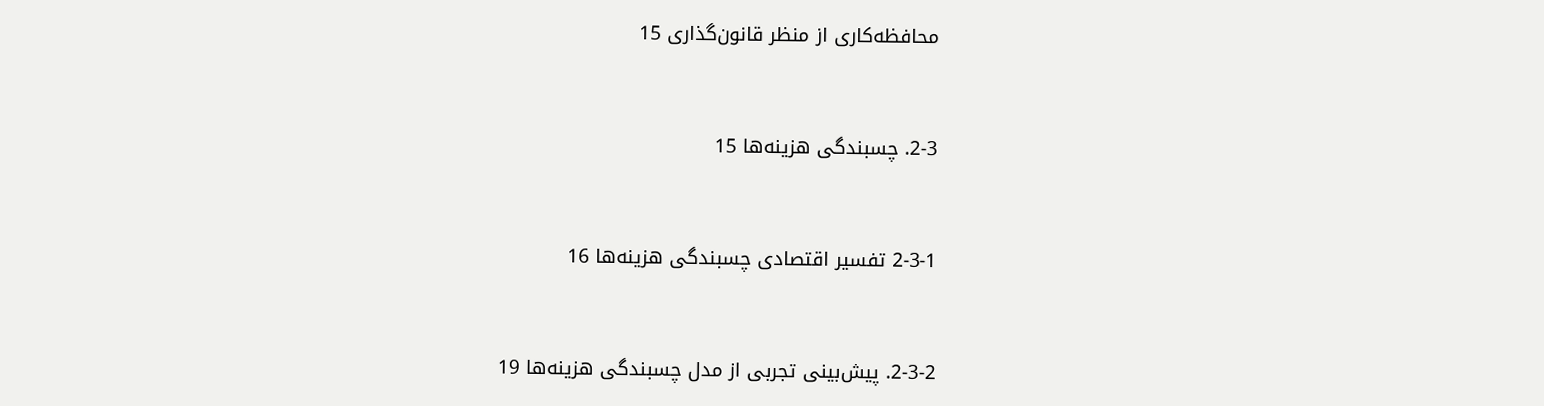محافظه‌کاری از منظر قانون‌گذاری 15



2-3. چسبندگی هزینه‌ها 15



2-3-1 تفسیر اقتصادی چسبندگی هزینه‌ها 16



2-3-2. پیش‌بینی تجربی از مدل چسبندگی هزینه‌ها 19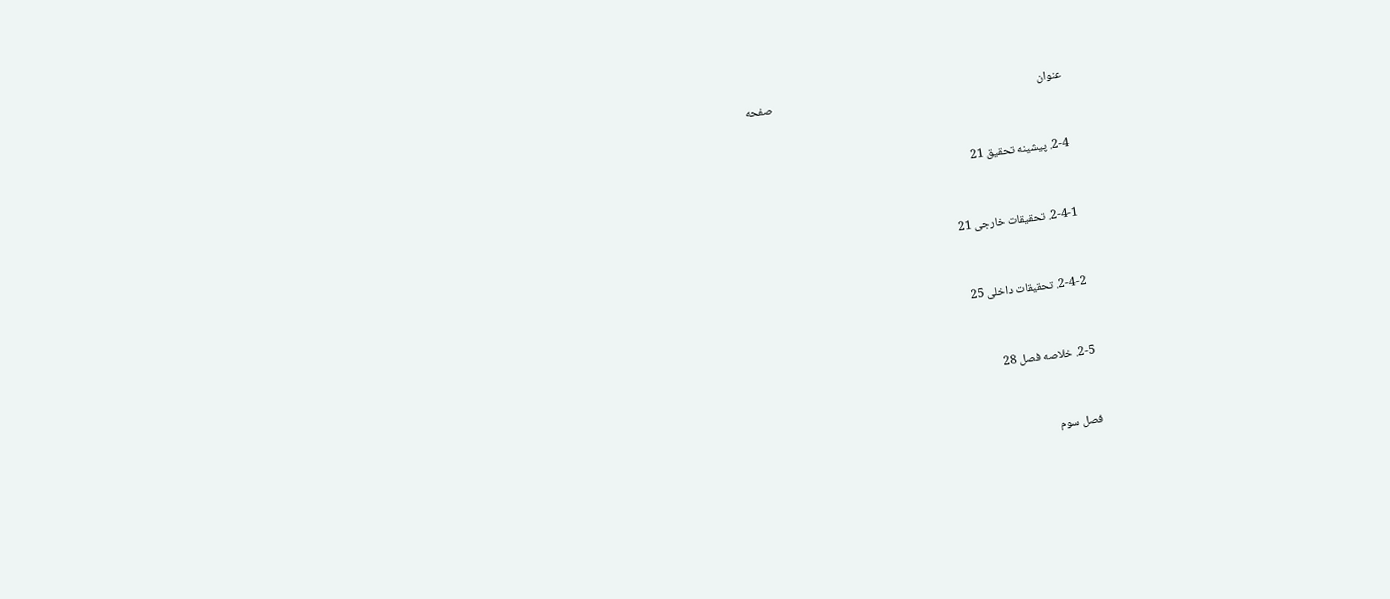عنوان                                                                                                    صفحه



2-4. پیشینه تحقیق 21



2-4-1. تحقیقات خارجی 21



2-4-2. تحقیقات داخلی 25



2-5. خلاصه فصل 28



فصل سوم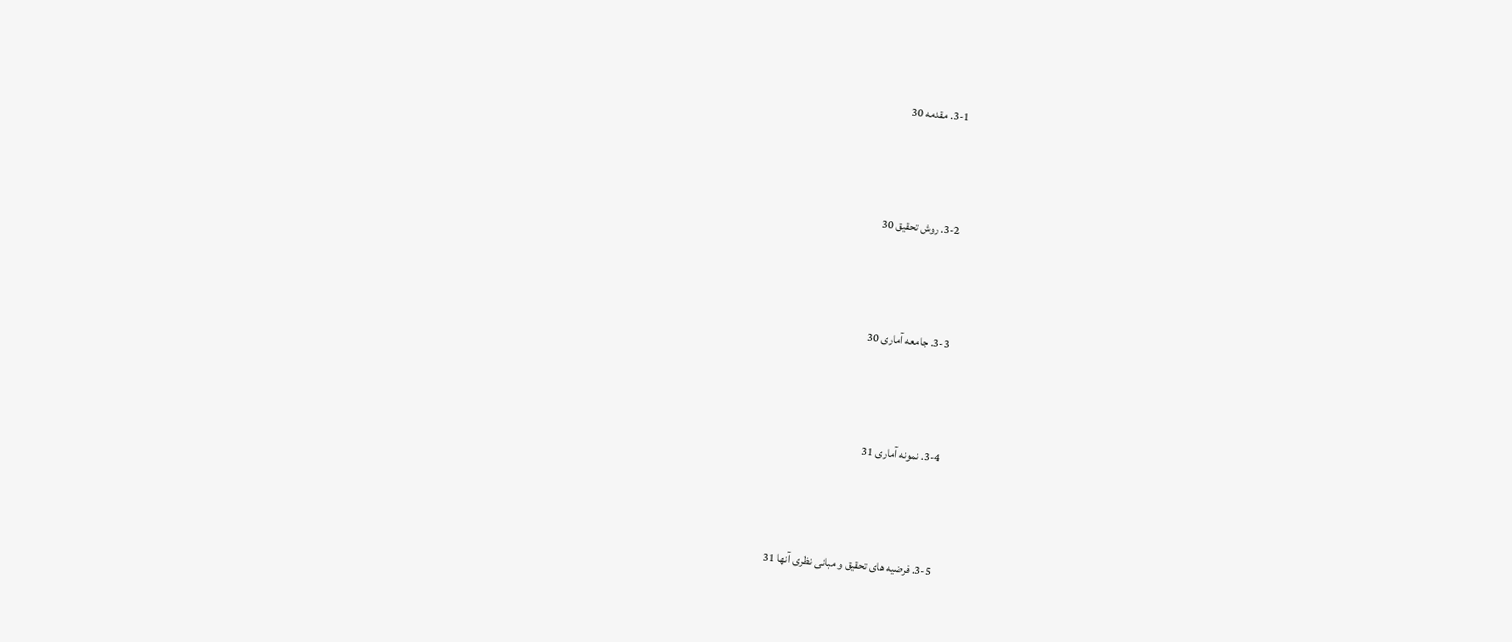3-1. مقدمه 30



3-2. روش تحقیق 30



3-3. جامعه آماری 30



3-4. نمونه آماری 31



3-5. فرضیه های تحقیق و مبانی نظری آنها 31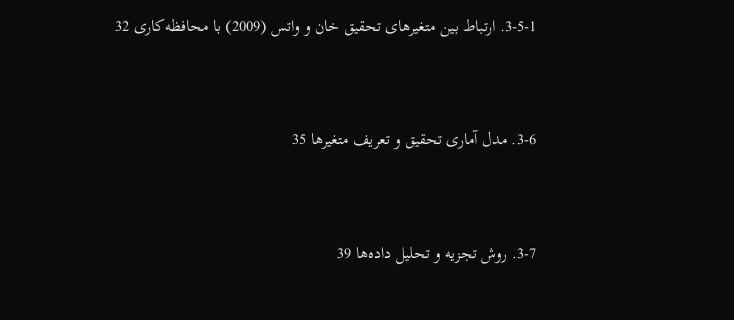3-5-1. ارتباط بین متغیرهای تحقیق خان و واتس (2009) با محافظه‌کاری 32



3-6. مدل آماری تحقیق و تعریف متغیرها 35



3-7. روش تجزیه و تحلیل داده‌ها 39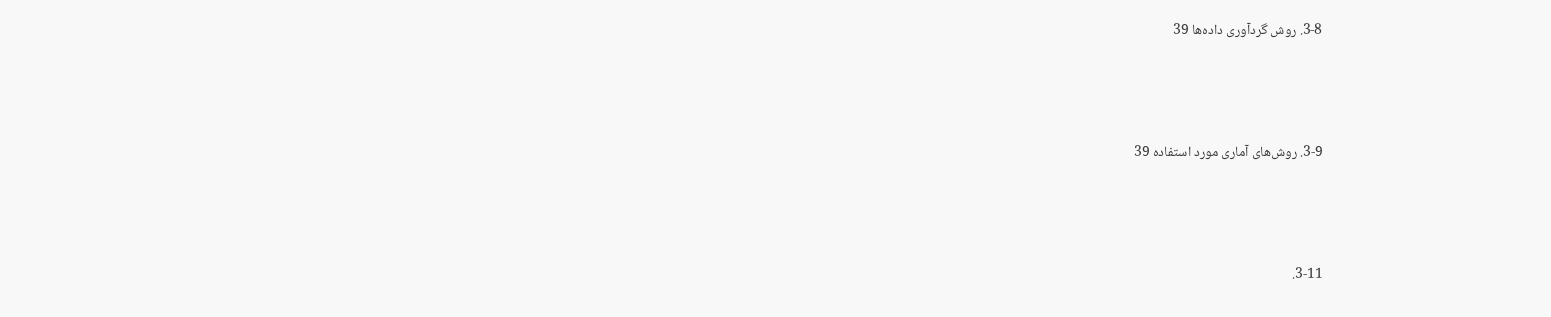3-8. روش گردآوری داده‌ها 39



3-9. روش‌های آماری مورد استفاده 39



3-11.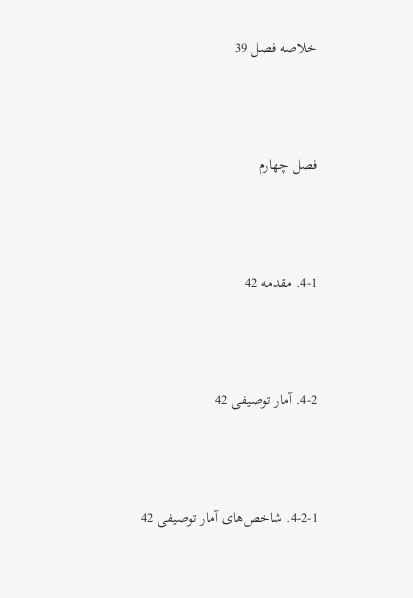خلاصه فصل 39



فصل چهارم



4-1. مقدمه 42



4-2. آمار توصیفی 42



4-2-1. شاخص‌های آمار توصیفی 42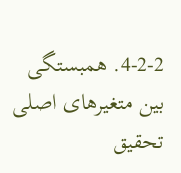4-2-2. همبستگی بین متغیرهای اصلی تحقیق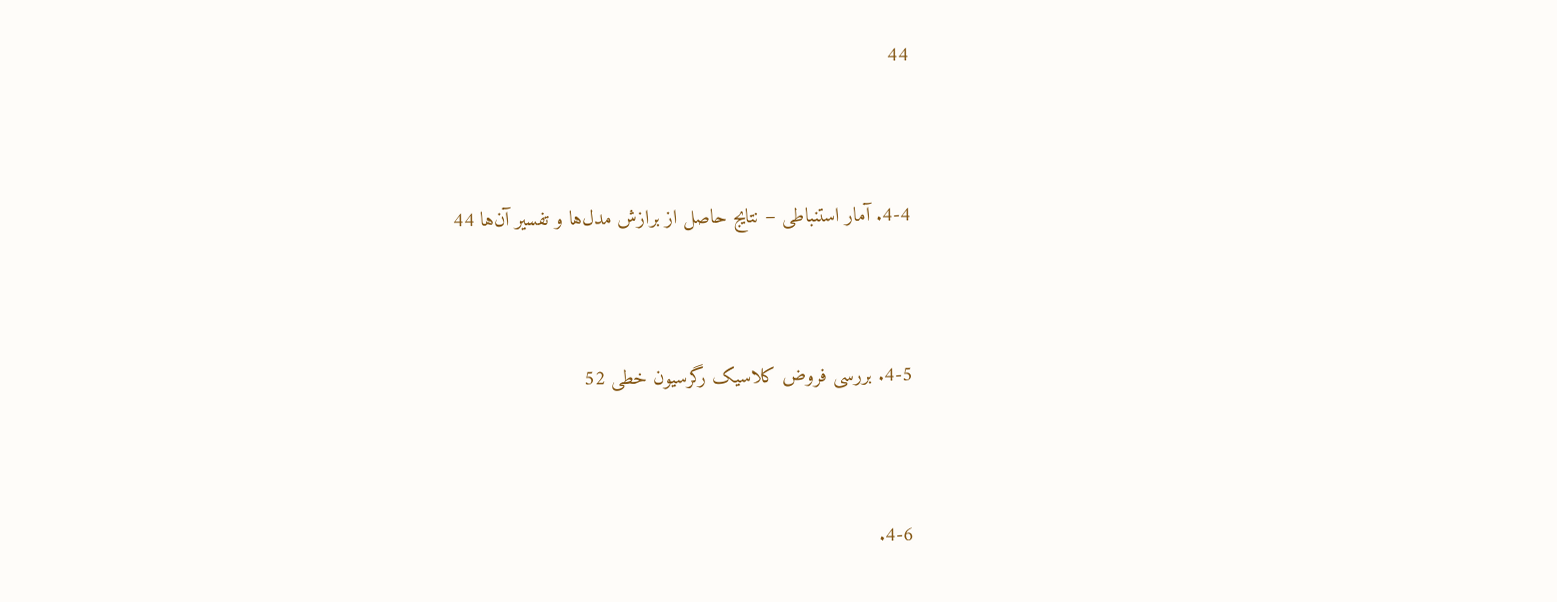44



4-4. آمار استنباطی – نتایج حاصل از برازش مدل‌ها و تفسیر آن‌ها 44



4-5. بررسی فروض کلاسیک رگرسیون خطی 52



4-6.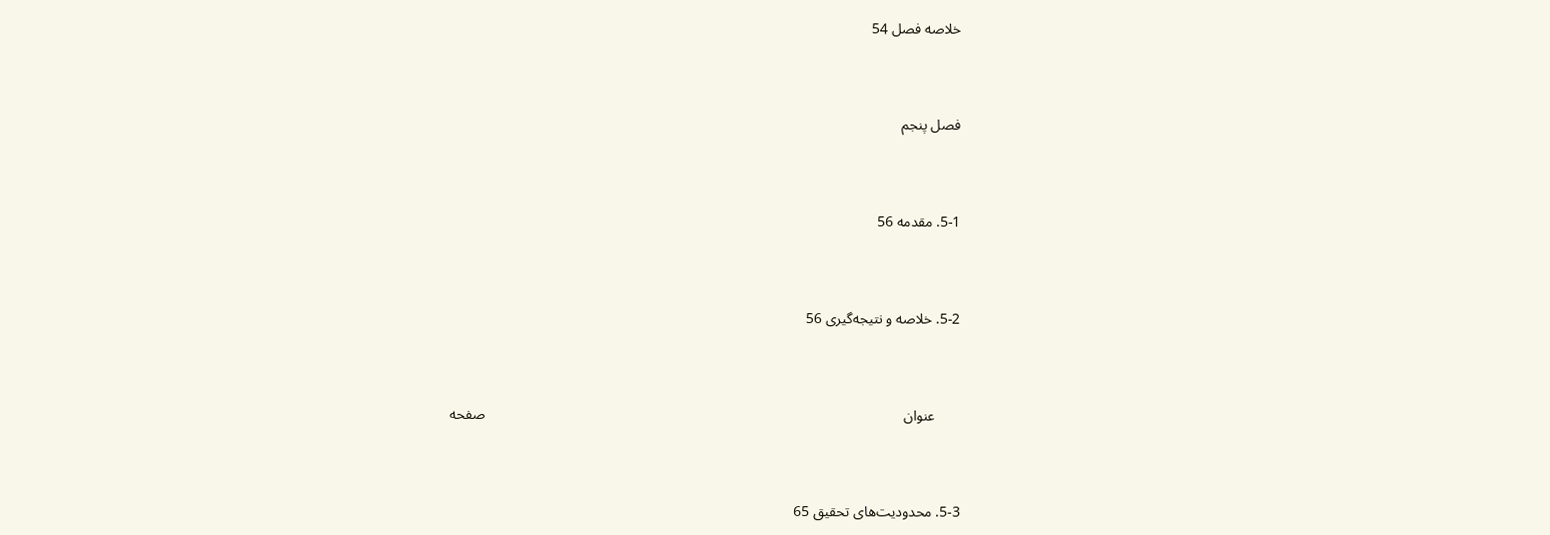خلاصه فصل 54



فصل پنجم



5-1. مقدمه 56



5-2. خلاصه و نتیجه‌گیری 56



       عنوان                                                                                                                   صفحه



5-3. محدودیت‌های تحقیق 65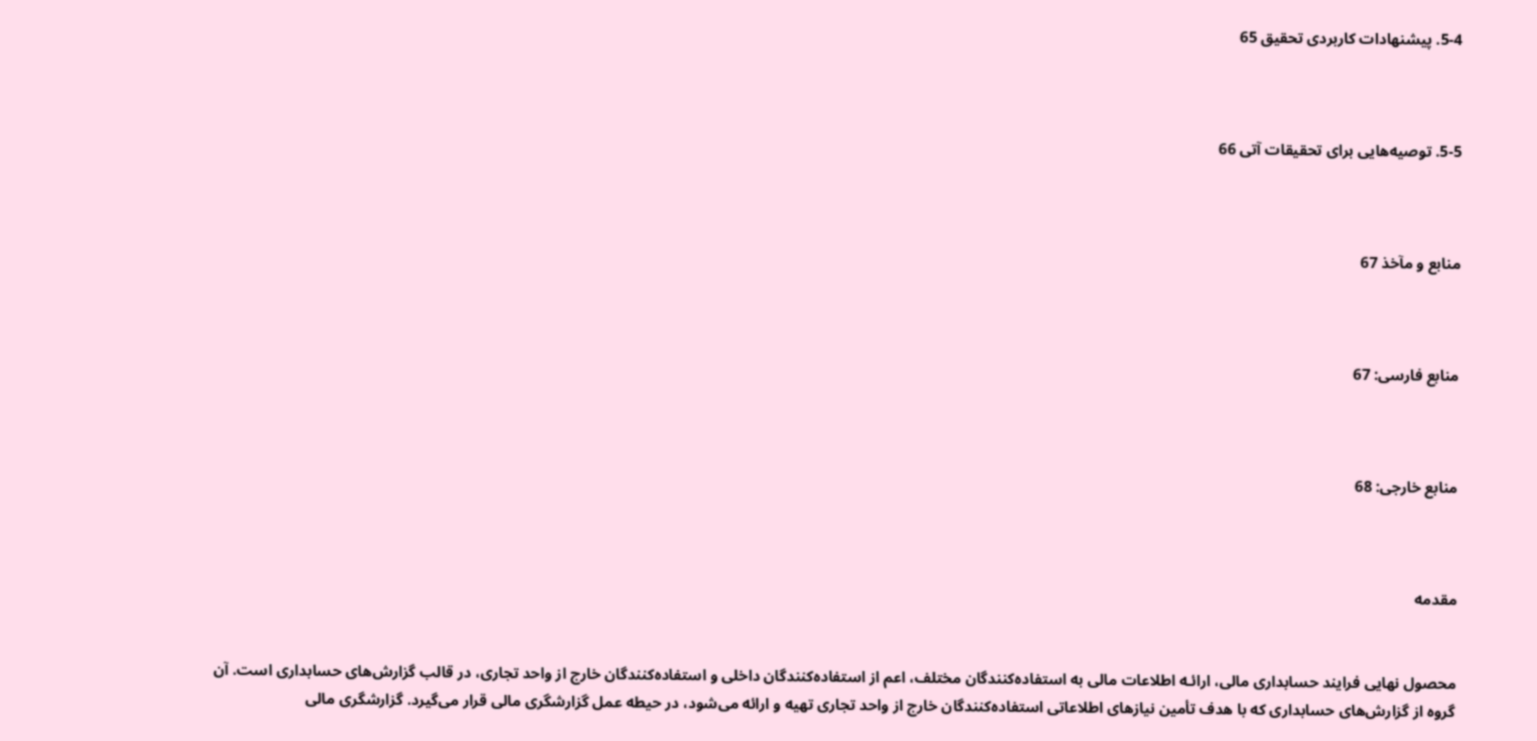5-4. پیشنهادات کاربردی تحقیق 65



5-5. توصیه‌هایی برای تحقیقات آتی 66



منابع و مآخذ 67



منابع فارسی: 67



منابع خارجی: 68



مقدمه


محصول‌ نهایی‌ فرایند حسابداری‌ مالی‌، ارائـه‌ اطلاعات‌ مالی‌ به‌ استفاده‌کنندگان‌ مختلف‌، اعم‌ از استفاده‌کنندگان‌ داخلی‌ و استفاده‌کنندگان‌ خارج‌ از واحد تجاری‌، در قالب‌ گزارش‌های‌ حسابداری‌ است‌. آن‌ گروه‌ از گزارش‌های‌ حسابداری‌ که‌ با هدف‌ تأمین‌ نیازهای‌ اطلاعاتی‌ استفاده‌کنندگان‌ خارج‌ از واحد تجاری‌ تهیه‌ و ارائه‌ می‌شود، در حیطه‌ عمل‌ گزارشگری‌ مالی‌ قرار می‌گیرد. گزارشگری‌ مالی‌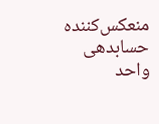منعکس‌کننده‌ حسابدهی‌ واحد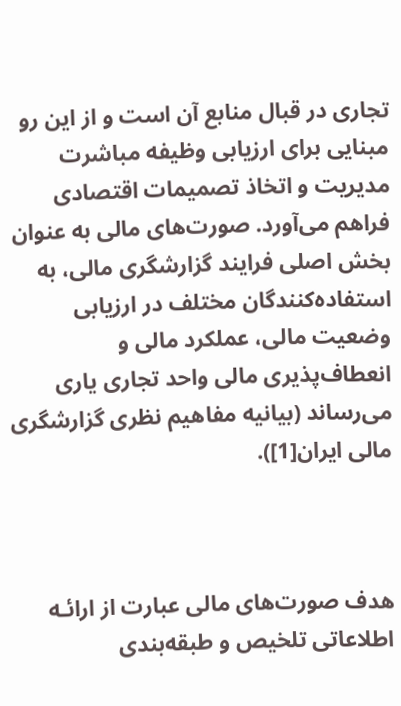تجاری‌ در قبال‌ منابع‌ آن‌ است‌ و از این‌ رو مبنایی‌ برای‌ ارزیابی‌ وظیفه‌ مباشرت‌ مدیریت‌ و اتخاذ تصمیمات‌ اقتصادی‌ فراهم‌ می‌آورد. صورت‌های‌ مالی‌ به‌ عنوان‌ بخش‌ اصلی‌ فرایند گزارشگری‌ مالی‌، به‌ استفاده‌کنندگان‌ مختلف‌ در ارزیابی‌ وضعیت‌ مالی‌، عملکرد مالی‌ و انعطاف‌پذیری‌ مالی‌ واحد تجاری‌ یاری‌ می‌رساند (بیانیه مفاهیم نظری گزارشگری مالی ایران[1]).



هدف‌ صورت‌های‌ مالی‌ عبارت‌ از ارائـه‌ اطلاعاتی‌ تلخیص‌ و طبقه‌بندی‌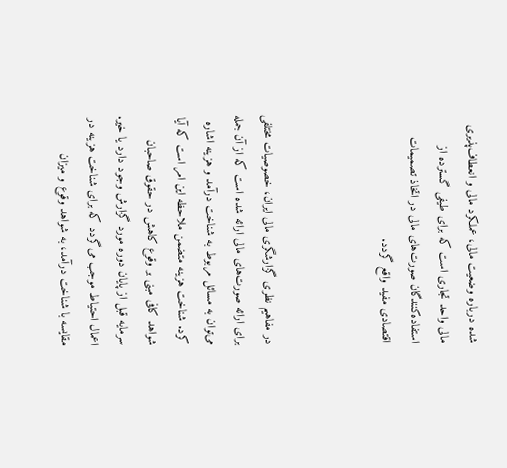شده‌ درباره‌ وضعیت‌ مالی‌، عملکرد مالی‌ و انعطاف‌پذیری‌ مالی‌ واحد تجاری‌ است‌ که‌ برای‌ طیفی‌ گسترده‌ از استفاده‌کنندگان‌ صورت‌های‌ مالی‌ در اتخاذ تصمیمات‌ اقتصادی‌ مفید واقع‌ گردد.



در مفاهیم نظری گزارشگری مالی ایران، خصوصیات مختلفی برای ارائه صورت‌های مالی ارائه شده است که از آن جمله می‌توان به مسائل مربوط به شناخت درآمد و هزینه اشاره کرد. شناخت‌ هزینه‌ متضمن‌ ملاحظه‌ این‌ امر است‌ که‌ آیا شواهد کافی‌ مبنی بر وقوع‌ کاهش‌ در حقوق‌ صاحبان‌ سرمایه‌ قبل‌ از پایان‌ دوره‌ مورد گزارش‌ وجود دارد یا خیر. اعمال‌ احتیاط‌ موجب‌ می‌گردد که‌ برای‌ شناخت‌ هزینه‌ در مقایسه‌ با شناخت‌ درآمد، به‌ شواهد وقوع‌ و میزان‌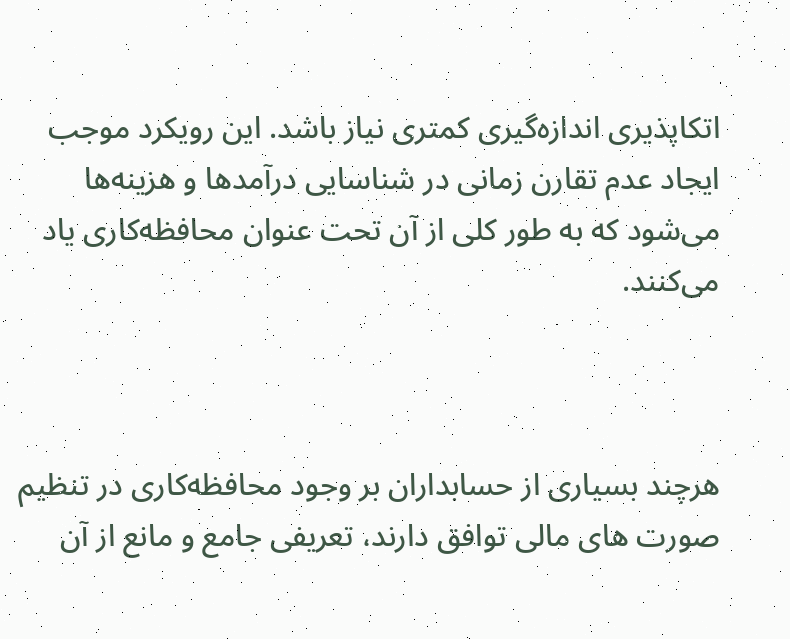اتکاپذیری‌ اندازه‌گیری‌ کمتری‌ نیاز باشد. این رویکرد موجب ایجاد عدم تقارن زمانی در شناسایی درآمدها و هزینه‌ها می‌شود که به طور کلی از آن تحت عنوان محافظه‌کاری یاد می‌کنند.



هرچند بسیاری از حسابداران بر وجود محافظه‌کاری در تنظیم صورت های مالی توافق دارند، تعریفی جامع و مانع از آن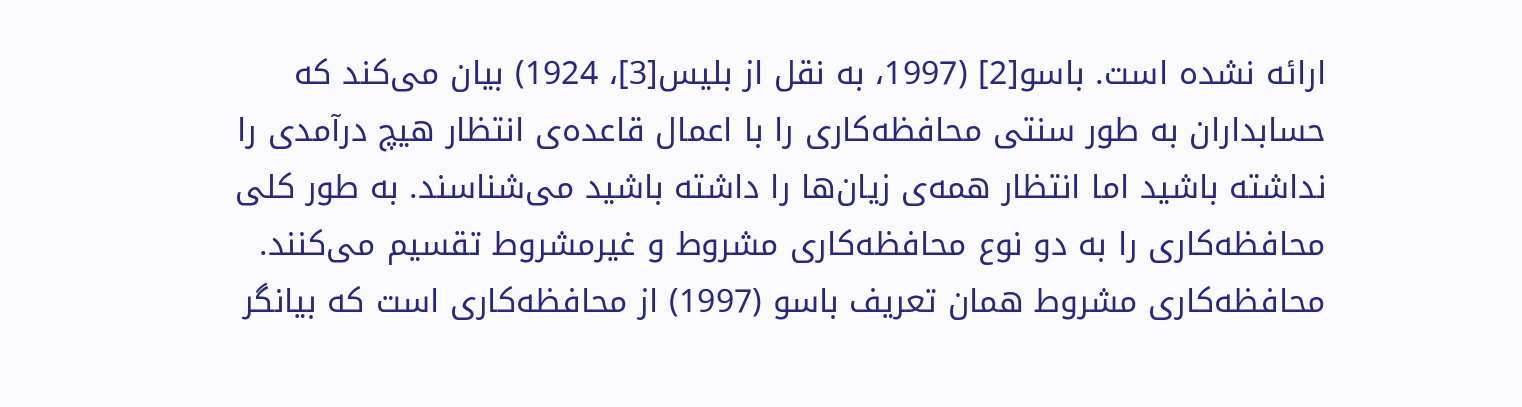ارائه نشده است. باسو[2] (1997، به نقل از بلیس[3]، 1924) بیان می‌کند که حسابداران به طور سنتی محافظه‌کاری را با اعمال قاعده‌ی انتظار هیچ درآمدی را نداشته باشید اما انتظار همه‌ی زیان‌ها را داشته باشید می‌شناسند. به طور کلی محافظه‌کاری را به دو نوع محافظه‌کاری مشروط و غیرمشروط تقسیم می‌کنند. محافظه‌کاری مشروط همان تعریف باسو (1997) از محافظه‌کاری است که بیانگر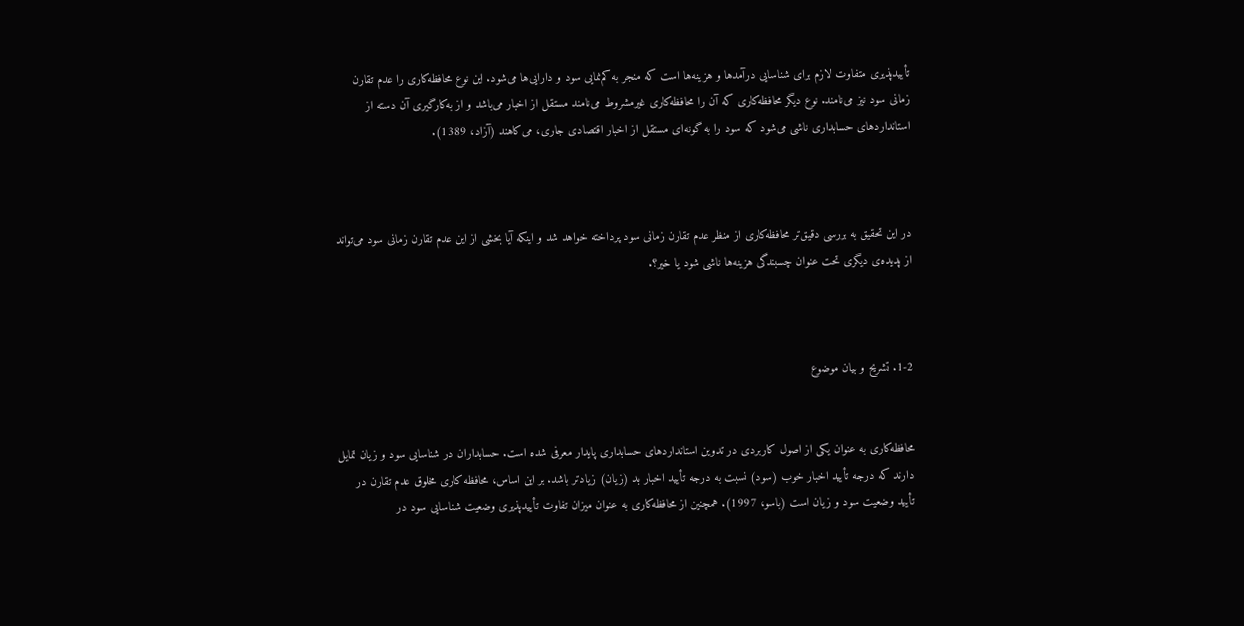تأییدپذیری متفاوت لازم برای شناسایی درآمدها و هزینه‌ها است که منجر به کم‌نمایی سود و دارایی‌ها می‌شود. این نوع محافظه‌کاری را عدم تقارن زمانی سود نیز می‌نامند. نوع دیگر محافظه‌کاری که آن را محافظه‌کاری غیرمشروط می‌نامند مستقل از اخبار می‌باشد و از به‌کارگیری آن دسته از استانداردهای حسابداری ناشی می‌شود که سود را به گونه‌ای مستقل از اخبار اقتصادی جاری، می‌کاهند (آزاد، 1389).



در این تحقیق به بررسی دقیق‌تر محافظه‌کاری از منظر عدم تقارن زمانی سود پرداخته خواهد شد و اینکه آیا بخشی از این عدم تقارن زمانی سود می‌تواند از پدیده‌ی دیگری تحت عنوان چسبندگی هزینه‌ها ناشی شود یا خیر؟.



1-2. تشریح و بیان موضوع


محافظه‌کاری به عنوان یکی از اصول کاربردی در تدوین استانداردهای حسابداری پایدار معرفی شده است. حسابداران در شناسایی سود و زیان تمایل دارند که درجه تأیید اخبار خوب (سود) نسبت به درجه تأیید اخبار بد (زیان) زیادتر باشد. بر این اساس، محافظه کاری مخلوق عدم تقارن در تأیید وضعیت سود و زیان است (باسو، 1997). همچنین از محافظه‌کاری به عنوان میزان تفاوت تأییدپذیری وضعیت شناسایی سود در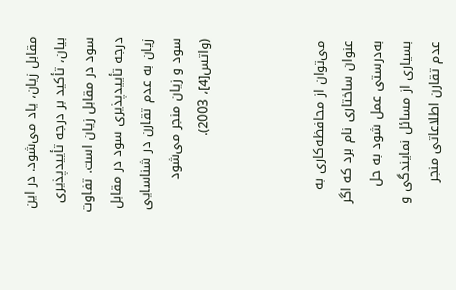مقابل زیان، یاد می‌شود. در این بیان، تأکید بر درجه تأییدپذیری سود در مقابل زیان است. تفاوت درجه تأییدپذیری سود در مقابل زیان به عدم تقارن در شناسایی سود و زیان منجر می‌شود (واتس[4]، 2003).



می‌توان از محافظه‌کاری به عنوان ساختاری نام برد که اگر به‌درستی عمل شود به حل بسیاری از مسائل نمایندگی و عدم تقارن اطلاعاتی منجر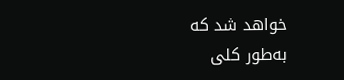خواهد شد که به‌طور کلی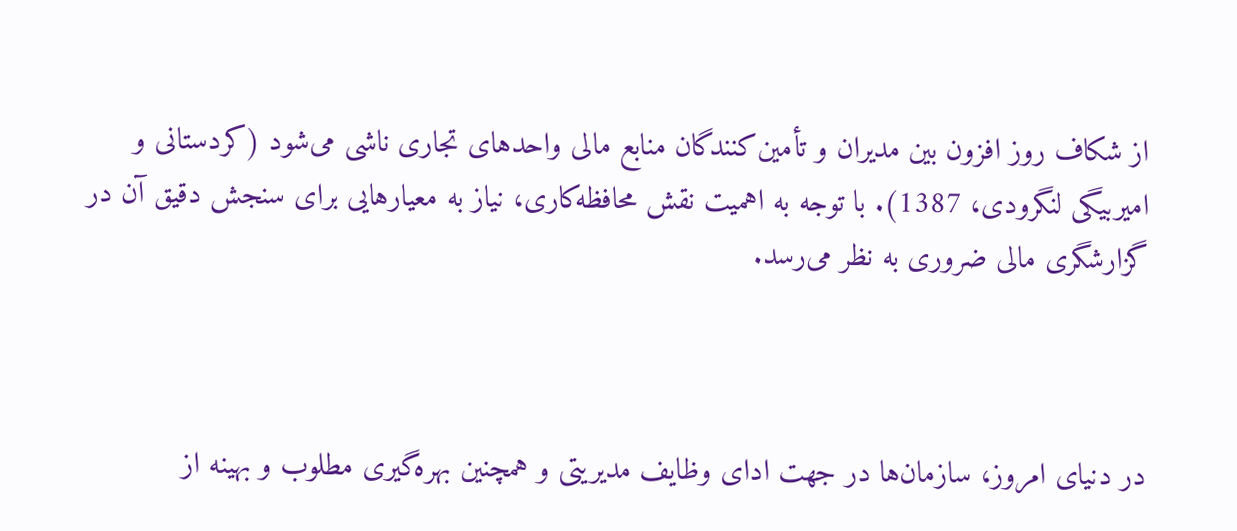از شکاف روز افزون بین مدیران و تأمین‌کنندگان منابع مالی واحدهای تجاری ناشی می‌شود (کردستانی و امیربیگی لنگرودی، 1387). با توجه به اهمیت نقش محافظه‌کاری، نیاز به معیارهایی برای سنجش دقیق آن در گزارشگری مالی ضروری به نظر می‌رسد.



در دنیای امروز، سازمان‌ها در جهت ادای وظایف مدیریتی و همچنین بهره‌گیری مطلوب و بهینه از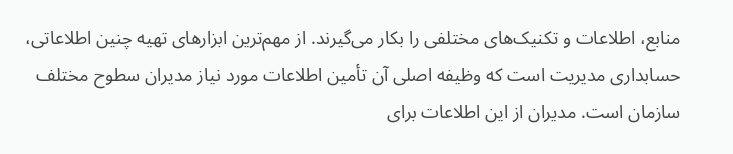منابع، اطلاعات و تکنیک‌های مختلفی را بکار می‌گیرند. از مهم‌ترین ابزارهای تهیه چنین اطلاعاتی، حسابداری مدیریت است که وظیفه اصلی آن تأمین اطلاعات مورد نیاز مدیران سطوح مختلف سازمان است. مدیران از این اطلاعات برای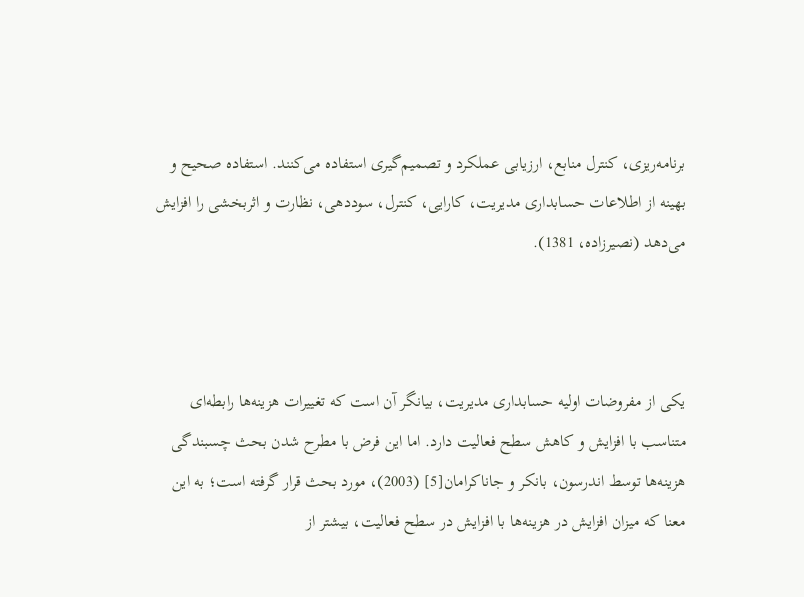برنامه‌ریزی، کنترل منابع، ارزیابی عملکرد و تصمیم‌گیری استفاده می‌کنند. استفاده صحیح و بهینه از اطلاعات حسابداری مدیریت، کارایی، کنترل، سود‌دهی، نظارت و اثربخشی را افزایش می‌دهد (نصیرزاده، 1381).



یکی از مفروضات اولیه حسابداری مدیریت، بیانگر آن است که تغییرات هزینه‌ها رابطه‌ای متناسب با افزایش و کاهش سطح فعالیت دارد. اما این فرض با مطرح شدن بحث چسبندگی هزینه‌ها توسط اندرسون، بانکر و جاناکرامان[5] (2003)، مورد بحث قرار گرفته است؛ به این معنا که میزان افزایش در هزینه‌ها با افزایش در سطح فعالیت، بیشتر از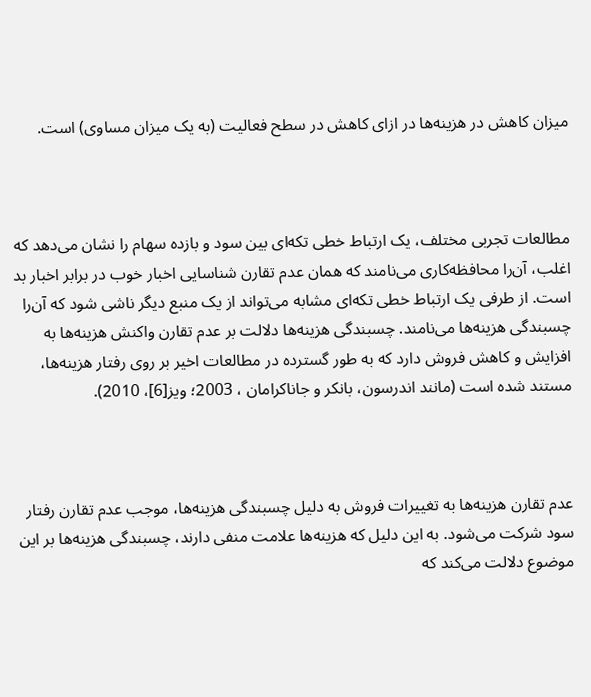میزان کاهش در هزینه‌ها در ازای کاهش در سطح فعالیت (به یک میزان مساوی) است.



مطالعات تجربی مختلف، یک ارتباط خطی تکه‌ای بین سود و بازده سهام را نشان می‌دهد که اغلب، آن‌را محافظه‌کاری می‌نامند که همان عدم تقارن شناسایی اخبار خوب در برابر اخبار بد است. از طرفی یک ارتباط خطی تکه‌ای مشابه می‌تواند از یک منبع دیگر ناشی شود که آن‌را چسبندگی هزینه‌ها می‌نامند. چسبندگی هزینه‌ها دلالت بر عدم تقارن واکنش هزینه‌ها به افزایش و کاهش فروش دارد که به طور گسترده در مطالعات اخیر بر روی رفتار هزینه‌ها، مستند شده است (مانند اندرسون، بانکر و جاناکرامان ، 2003؛ ویز[6]، 2010).



عدم تقارن هزینه‌ها به تغییرات فروش به دلیل چسبندگی هزینه‌ها، موجب عدم تقارن رفتار سود شرکت می‌شود. به این دلیل که هزینه‌ها علامت منفی دارند، چسبندگی هزینه‌ها بر این موضوع دلالت می‌کند که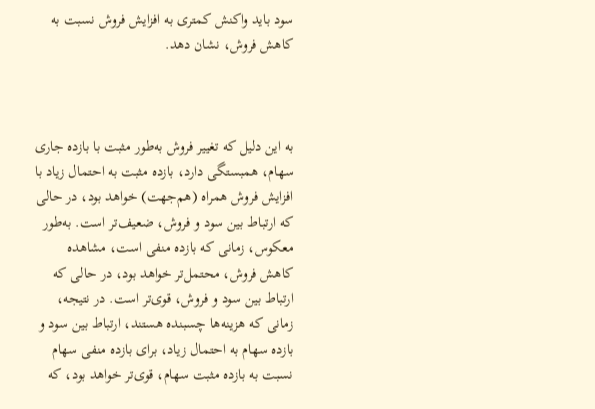سود باید واکنش کمتری به افزایش فروش نسبت به کاهش فروش، نشان دهد.



به این دلیل که تغییر فروش به‌طور مثبت با بازده جاری سهام، همبستگی دارد، بازده مثبت به احتمال زیاد با افزایش فروش همراه (هم‌جهت) خواهد بود، در حالی که ارتباط بین سود و فروش، ضعیف‌تر است. به‌طور معکوس، زمانی که بازده منفی است، مشاهده کاهش فروش، محتمل‌تر خواهد بود، در حالی که ارتباط بین سود و فروش، قوی‌تر است. در نتیجه، زمانی که هزینه‌ها چسبنده هستند، ارتباط بین سود و بازده سهام به احتمال زیاد، برای بازده منفی سهام نسبت به بازده مثبت سهام، قوی‌تر خواهد بود، که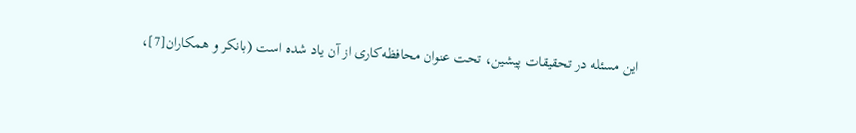این مسئله در تحقیقات پیشین، تحت عنوان محافظه‌کاری از آن یاد شده است (بانکر و همکاران[7]،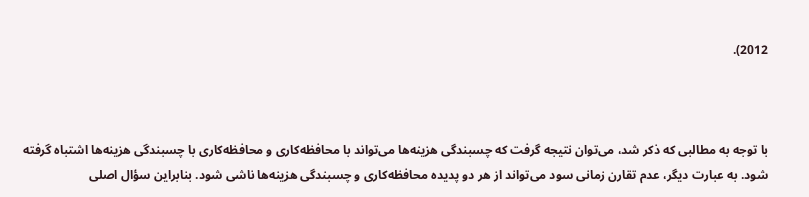2012).



با توجه به مطالبی که ذکر شد، می‌توان نتیجه گرفت که چسبندگی هزینه‌ها می‌تواند با محافظه‌کاری و محافظه‌کاری با چسبندگی هزینه‌ها اشتباه گرفته شود. به عبارت دیگر، عدم تقارن زمانی سود می‌تواند از هر دو پدیده محافظه‌کاری و چسبندگی هزینه‌ها ناشی شود. بنابراین سؤال اصلی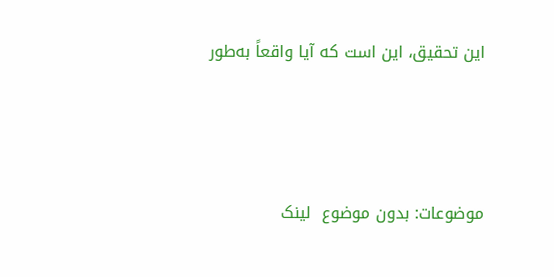این تحقیق، این است که آیا واقعاً به‌طور



موضوعات: بدون موضوع  لینک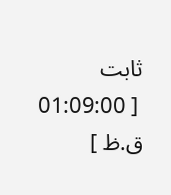ثابت
 [ 01:09:00 ق.ظ ]